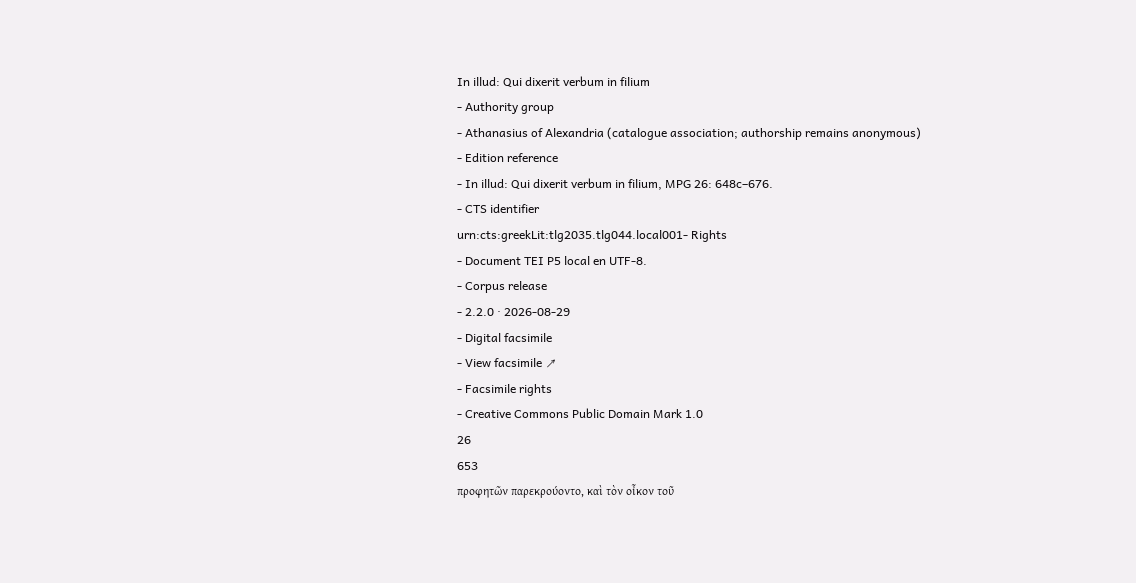In illud: Qui dixerit verbum in filium
- Authority group
- Athanasius of Alexandria (catalogue association; authorship remains anonymous)
- Edition reference
- In illud: Qui dixerit verbum in filium, MPG 26: 648c–676.
- CTS identifier
urn:cts:greekLit:tlg2035.tlg044.local001- Rights
- Document TEI P5 local en UTF-8.
- Corpus release
- 2.2.0 · 2026-08-29
- Digital facsimile
- View facsimile ↗
- Facsimile rights
- Creative Commons Public Domain Mark 1.0
26
653
προφητῶν παρεκρούοντο, καὶ τὸν οἶκον τοῦ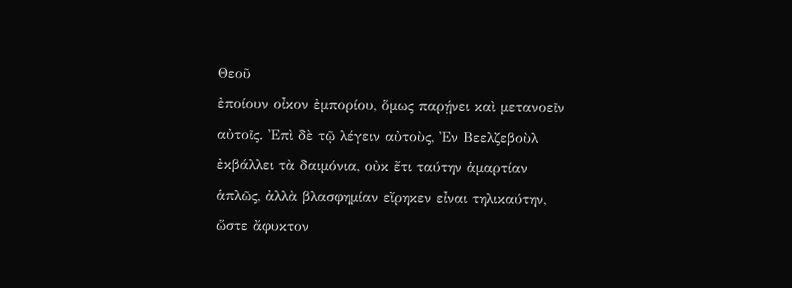Θεοῦ
ἐποίουν οἶκον ἐμπορίου, ὅμως παρῄνει καὶ μετανοεῖν
αὐτοῖς. Ἐπὶ δὲ τῷ λέγειν αὐτοὺς, Ἐν Βεελζεβοὺλ
ἐκβάλλει τὰ δαιμόνια, οὐκ ἔτι ταύτην ἁμαρτίαν
ἁπλῶς, ἀλλὰ βλασφημίαν εἴρηκεν εἶναι τηλικαύτην,
ὥστε ἄφυκτον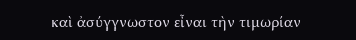καὶ ἀσύγγνωστον εἶναι τὴν τιμωρίαν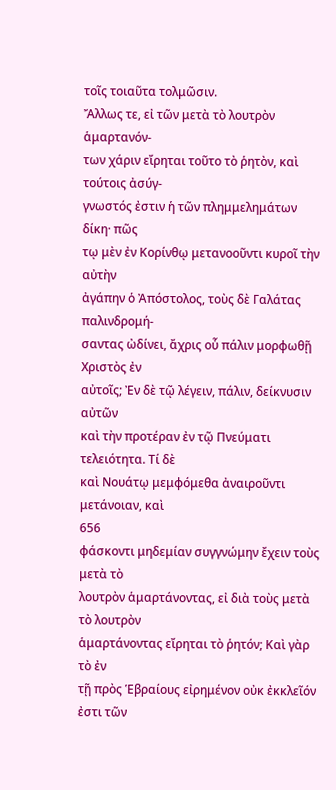τοῖς τοιαῦτα τολμῶσιν.
Ἄλλως τε, εἰ τῶν μετὰ τὸ λουτρὸν ἁμαρτανόν-
των χάριν εἴρηται τοῦτο τὸ ῥητὸν, καὶ τούτοις ἀσύγ-
γνωστός ἐστιν ἡ τῶν πλημμελημάτων δίκη· πῶς
τῳ μὲν ἐν Κορίνθῳ μετανοοῦντι κυροῖ τὴν αὐτὴν
ἀγάπην ὁ Ἀπόστολος, τοὺς δὲ Γαλάτας παλινδρομή-
σαντας ὠδίνει, ἄχρις οὗ πάλιν μορφωθῇ Χριστὸς ἐν
αὐτοῖς; Ἐν δὲ τῷ λέγειν, πάλιν, δείκνυσιν αὐτῶν
καὶ τὴν προτέραν ἐν τῷ Πνεύματι τελειότητα. Τί δὲ
καὶ Νουάτῳ μεμφόμεθα ἀναιροῦντι μετάνοιαν, καὶ
656
φάσκοντι μηδεμίαν συγγνώμην ἔχειν τοὺς μετὰ τὸ
λουτρὸν ἁμαρτάνοντας, εἰ διὰ τοὺς μετὰ τὸ λουτρὸν
ἁμαρτάνοντας εἴρηται τὸ ῥητόν; Καὶ γὰρ τὸ ἐν
τῇ πρὸς Ἑβραίους εἰρημένον οὐκ ἐκκλεῖόν ἐστι τῶν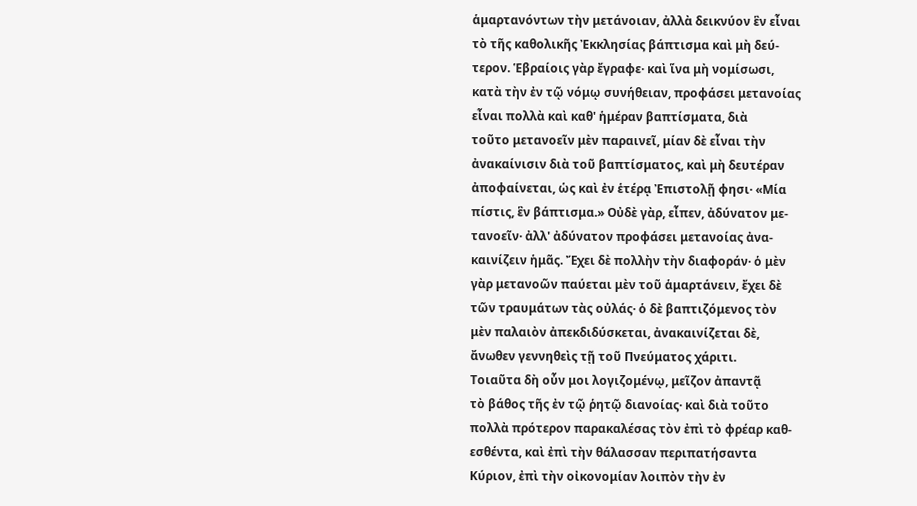ἁμαρτανόντων τὴν μετάνοιαν, ἀλλὰ δεικνύον ἓν εἶναι
τὸ τῆς καθολικῆς Ἐκκλησίας βάπτισμα καὶ μὴ δεύ-
τερον. Ἑβραίοις γὰρ ἔγραφε· καὶ ἵνα μὴ νομίσωσι,
κατὰ τὴν ἐν τῷ νόμῳ συνήθειαν, προφάσει μετανοίας
εἶναι πολλὰ καὶ καθ' ἡμέραν βαπτίσματα, διὰ
τοῦτο μετανοεῖν μὲν παραινεῖ, μίαν δὲ εἶναι τὴν
ἀνακαίνισιν διὰ τοῦ βαπτίσματος, καὶ μὴ δευτέραν
ἀποφαίνεται, ὡς καὶ ἐν ἑτέρᾳ Ἐπιστολῇ φησι· «Μία
πίστις, ἓν βάπτισμα.» Οὐδὲ γὰρ, εἶπεν, ἀδύνατον με-
τανοεῖν· ἀλλ' ἀδύνατον προφάσει μετανοίας ἀνα-
καινίζειν ἡμᾶς. Ἔχει δὲ πολλὴν τὴν διαφοράν· ὁ μὲν
γὰρ μετανοῶν παύεται μὲν τοῦ ἁμαρτάνειν, ἔχει δὲ
τῶν τραυμάτων τὰς οὐλάς· ὁ δὲ βαπτιζόμενος τὸν
μὲν παλαιὸν ἀπεκδιδύσκεται, ἀνακαινίζεται δὲ,
ἄνωθεν γεννηθεὶς τῇ τοῦ Πνεύματος χάριτι.
Τοιαῦτα δὴ οὖν μοι λογιζομένῳ, μεῖζον ἀπαντᾷ
τὸ βάθος τῆς ἐν τῷ ῥητῷ διανοίας· καὶ διὰ τοῦτο
πολλὰ πρότερον παρακαλέσας τὸν ἐπὶ τὸ φρέαρ καθ-
εσθέντα, καὶ ἐπὶ τὴν θάλασσαν περιπατήσαντα
Κύριον, ἐπὶ τὴν οἰκονομίαν λοιπὸν τὴν ἐν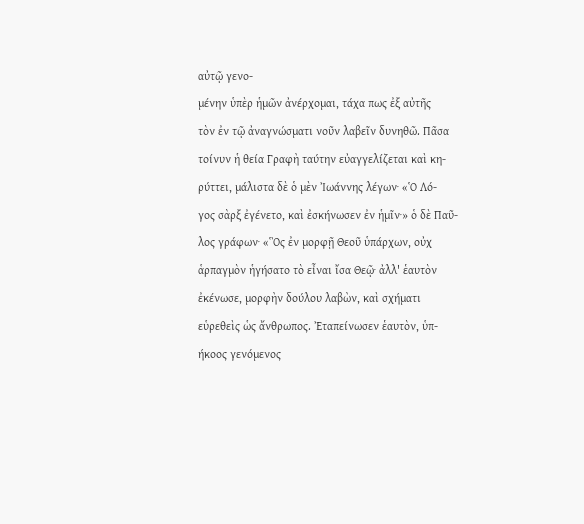αὐτῷ γενο-
μένην ὑπὲρ ἡμῶν ἀνέρχομαι, τάχα πως ἐξ αὐτῆς
τὸν ἐν τῷ ἀναγνώσματι νοῦν λαβεῖν δυνηθῶ. Πᾶσα
τοίνυν ἡ θεία Γραφὴ ταύτην εὐαγγελίζεται καὶ κη-
ρύττει, μάλιστα δὲ ὁ μὲν Ἰωάννης λέγων· «Ὁ Λό-
γος σὰρξ ἐγένετο, καὶ ἐσκήνωσεν ἐν ἡμῖν·» ὁ δὲ Παῦ-
λος γράφων· «Ὃς ἐν μορφῇ Θεοῦ ὑπάρχων, οὐχ
ἁρπαγμὸν ἡγήσατο τὸ εἶναι ἴσα Θεῷ· ἀλλ' ἑαυτὸν
ἐκένωσε, μορφὴν δούλου λαβὼν, καὶ σχήματι
εὑρεθεὶς ὡς ἄνθρωπος. Ἐταπείνωσεν ἑαυτὸν, ὑπ-
ήκοος γενόμενος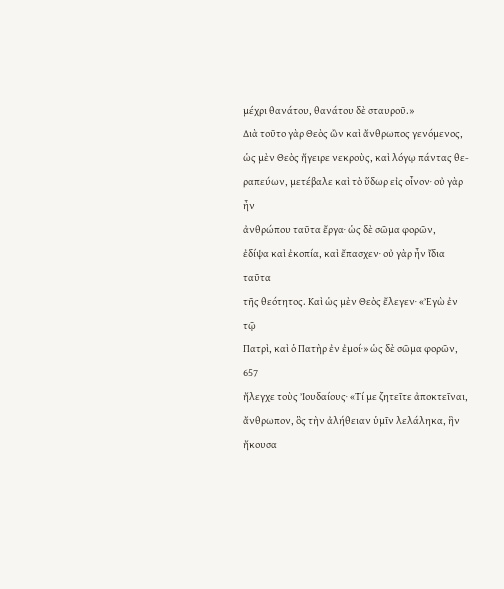μέχρι θανάτου, θανάτου δὲ σταυροῦ.»
Διὰ τοῦτο γὰρ Θεὸς ὢν καὶ ἄνθρωπος γενόμενος,
ὡς μὲν Θεὸς ἤγειρε νεκροὺς, καὶ λόγῳ πάντας θε-
ραπεύων, μετέβαλε καὶ τὸ ὕδωρ εἰς οἶνον· οὐ γὰρ ἦν
ἀνθρώπου ταῦτα ἔργα· ὡς δὲ σῶμα φορῶν,
ἐδίψα καὶ ἐκοπία, καὶ ἔπασχεν· οὐ γὰρ ἦν ἴδια ταῦτα
τῆς θεότητος. Καὶ ὡς μὲν Θεὸς ἔλεγεν· «Ἐγὼ ἐν τῷ
Πατρὶ, καὶ ὁ Πατὴρ ἐν ἐμοί·» ὡς δὲ σῶμα φορῶν,
657
ἤλεγχε τοὺς Ἰουδαίους· «Τί με ζητεῖτε ἀποκτεῖναι,
ἄνθρωπον, ὃς τὴν ἀλήθειαν ὑμῖν λελάληκα, ἣν ἤκουσα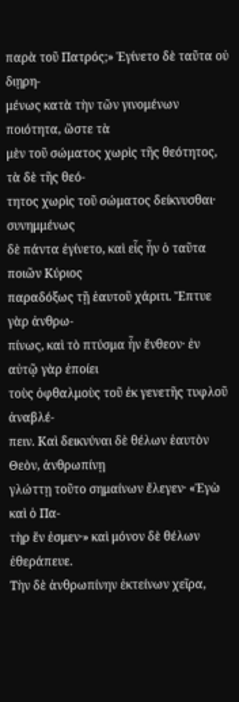παρὰ τοῦ Πατρός;» Ἐγίνετο δὲ ταῦτα οὐ διῃρη-
μένως κατὰ τὴν τῶν γινομένων ποιότητα, ὥστε τὰ
μὲν τοῦ σώματος χωρὶς τῆς θεότητος, τὰ δὲ τῆς θεό-
τητος χωρὶς τοῦ σώματος δείκνυσθαι· συνημμένως
δὲ πάντα ἐγίνετο, καὶ εἷς ἦν ὁ ταῦτα ποιῶν Κύριος
παραδόξως τῇ ἑαυτοῦ χάριτι. Ἔπτυε γὰρ ἀνθρω-
πίνως, καὶ τὸ πτύσμα ἦν ἔνθεον· ἐν αὐτῷ γὰρ ἐποίει
τοὺς ὀφθαλμοὺς τοῦ ἐκ γενετῆς τυφλοῦ ἀναβλέ-
πειν. Καὶ δεικνύναι δὲ θέλων ἑαυτὸν Θεὸν, ἀνθρωπίνῃ
γλώττῃ τοῦτο σημαίνων ἔλεγεν· «Ἐγὼ καὶ ὁ Πα-
τὴρ ἕν ἐσμεν·» καὶ μόνον δὲ θέλων ἐθεράπευε.
Τὴν δὲ ἀνθρωπίνην ἐκτείνων χεῖρα,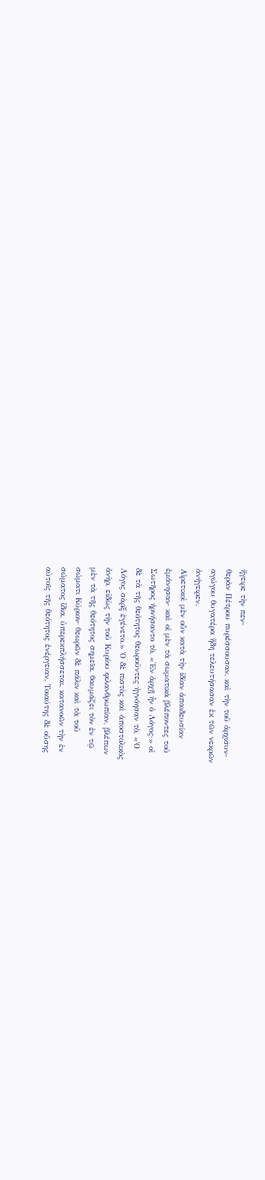ἤγειρε τὴν πεν-
θερὰν Πέτρου πυρέσσουσαν, καὶ τὴν τοῦ ἀρχισυν-
αγώγου θυγατέρα ἤδη τελευτήσασαν ἐκ τῶν νεκρῶν
ἀνήγειρεν.
Αἱρετικοὶ μὲν οὖν κατὰ τὴν ἰδίαν ἀπαιδευσίαν
ἐμάνησαν· καὶ οἱ μὲν τὰ σωματικὰ βλέποντες τοῦ
Σωτῆρος ἠρνήσαντο τὸ, «Ἐν ἀρχῇ ἦν ὁ Λόγος·» οἱ
δὲ τὰ τῆς θεότητος θεωροῦντες ἠγνόησαν τὸ, «Ὁ
Λόγος σὰρξ ἐγένετο.» Ὁ δὲ πιστὸς καὶ ἀποστολικὸς
ἀνὴρ, εἰδὼς τὴν τοῦ Κυρίου φιλανθρωπίαν, βλέπων
μὲν τὰ τῆς θεότητος σημεῖα, θαυμάζει τὸν ἐν τῷ
σώματι Κύριον· θεωρῶν δὲ πάλιν καὶ τὰ τοῦ
σώματος ἴδια, ὑπερεκπλήσσεται, κατανοῶν τὴν ἐν
αὐτοῖς τῆς θεότητος ἐνέργειαν. Τοιαύτης δὲ οὔσης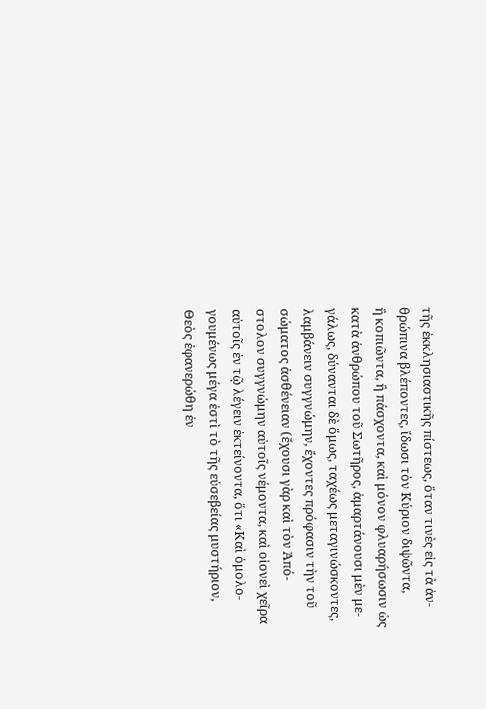τῆς ἐκκλησιαστικῆς πίστεως, ὅταν τινὲς εἰς τὰ ἀν-
θρώπινα βλέποντες, ἴδωσι τὸν Κύριον διψῶντα,
ἢ κοπιῶντα, ἢ πάσχοντα, καὶ μόνον φλυαρήσωσιν ὡς
κατὰ ἀνθρώπου τοῦ Σωτῆρος, ἁμαρτάνουσι μὲν με-
γάλως, δύνανται δὲ ὅμως, ταχέως μεταγινώσκοντες,
λαμβάνειν συγγνώμην, ἔχοντες πρόφασιν τὴν τοῦ
σώματος ἀσθένειαν (ἔχουσι γὰρ καὶ τὸν Ἀπό-
στολον συγγνώμην αὐτοῖς νέμοντα, καὶ οἱονεὶ χεῖρα
αὐτοῖς ἐν τῷ λέγειν ἐκτείνοντα, ὅτι «Καὶ ὁμολο-
γουμένως μέγα ἐστὶ τὸ τῆς εὐσεβείας μυστήριον,
Θεὸς ἐφανερώθη ἐν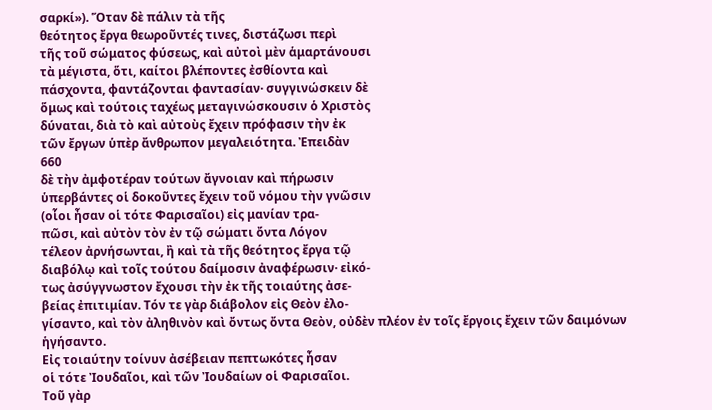σαρκί»). Ὅταν δὲ πάλιν τὰ τῆς
θεότητος ἔργα θεωροῦντές τινες, διστάζωσι περὶ
τῆς τοῦ σώματος φύσεως, καὶ αὐτοὶ μὲν ἁμαρτάνουσι
τὰ μέγιστα, ὅτι, καίτοι βλέποντες ἐσθίοντα καὶ
πάσχοντα, φαντάζονται φαντασίαν· συγγινώσκειν δὲ
ὅμως καὶ τούτοις ταχέως μεταγινώσκουσιν ὁ Χριστὸς
δύναται, διὰ τὸ καὶ αὐτοὺς ἔχειν πρόφασιν τὴν ἐκ
τῶν ἔργων ὑπὲρ ἄνθρωπον μεγαλειότητα. Ἐπειδὰν
660
δὲ τὴν ἀμφοτέραν τούτων ἄγνοιαν καὶ πήρωσιν
ὑπερβάντες οἱ δοκοῦντες ἔχειν τοῦ νόμου τὴν γνῶσιν
(οἷοι ἦσαν οἱ τότε Φαρισαῖοι) εἰς μανίαν τρα-
πῶσι, καὶ αὐτὸν τὸν ἐν τῷ σώματι ὄντα Λόγον
τέλεον ἀρνήσωνται, ἢ καὶ τὰ τῆς θεότητος ἔργα τῷ
διαβόλῳ καὶ τοῖς τούτου δαίμοσιν ἀναφέρωσιν· εἰκό-
τως ἀσύγγνωστον ἔχουσι τὴν ἐκ τῆς τοιαύτης ἀσε-
βείας ἐπιτιμίαν. Τόν τε γὰρ διάβολον εἰς Θεὸν ἐλο-
γίσαντο, καὶ τὸν ἀληθινὸν καὶ ὄντως ὄντα Θεὸν, οὐδὲν πλέον ἐν τοῖς ἔργοις ἔχειν τῶν δαιμόνων
ἡγήσαντο.
Εἰς τοιαύτην τοίνυν ἀσέβειαν πεπτωκότες ἦσαν
οἱ τότε Ἰουδαῖοι, καὶ τῶν Ἰουδαίων οἱ Φαρισαῖοι.
Τοῦ γὰρ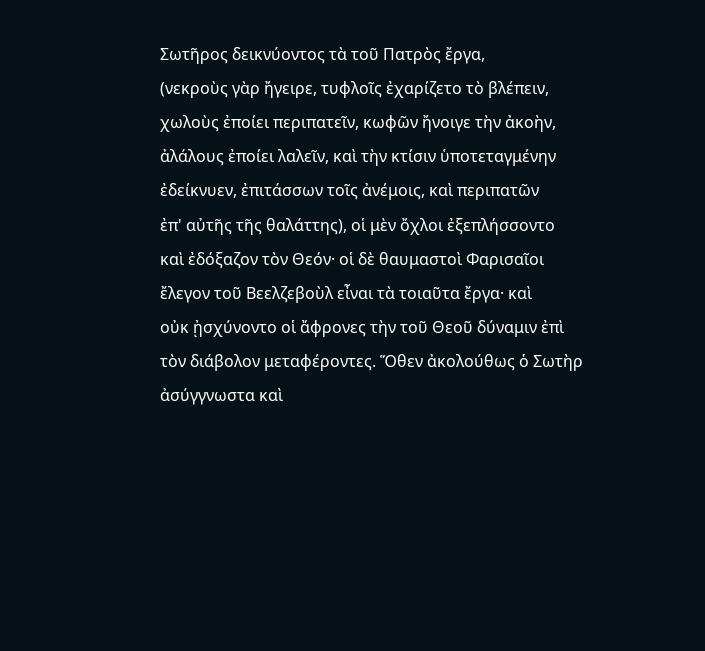Σωτῆρος δεικνύοντος τὰ τοῦ Πατρὸς ἔργα,
(νεκροὺς γὰρ ἤγειρε, τυφλοῖς ἐχαρίζετο τὸ βλέπειν,
χωλοὺς ἐποίει περιπατεῖν, κωφῶν ἤνοιγε τὴν ἀκοὴν,
ἀλάλους ἐποίει λαλεῖν, καὶ τὴν κτίσιν ὑποτεταγμένην
ἐδείκνυεν, ἐπιτάσσων τοῖς ἀνέμοις, καὶ περιπατῶν
ἐπ' αὐτῆς τῆς θαλάττης), οἱ μὲν ὄχλοι ἐξεπλήσσοντο
καὶ ἐδόξαζον τὸν Θεόν· οἱ δὲ θαυμαστοὶ Φαρισαῖοι
ἔλεγον τοῦ Βεελζεβοὺλ εἶναι τὰ τοιαῦτα ἔργα· καὶ
οὐκ ᾐσχύνοντο οἱ ἄφρονες τὴν τοῦ Θεοῦ δύναμιν ἐπὶ
τὸν διάβολον μεταφέροντες. Ὅθεν ἀκολούθως ὁ Σωτὴρ
ἀσύγγνωστα καὶ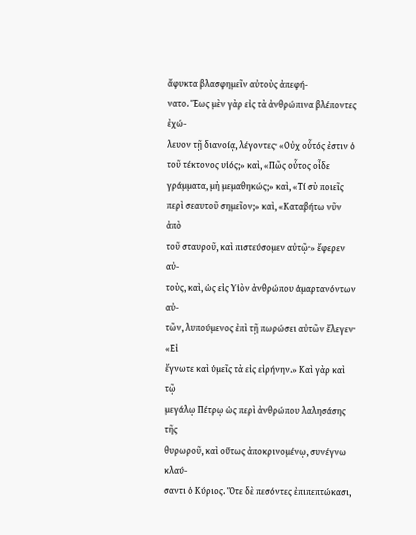ἄφυκτα βλασφημεῖν αὐτοὺς ἀπεφή-
νατο. Ἕως μὲν γὰρ εἰς τὰ ἀνθρώπινα βλέποντες ἐχώ-
λευον τῇ διανοίᾳ, λέγοντες· «Οὐχ οὗτός ἐστιν ὁ
τοῦ τέκτονος υἱός;» καὶ, «Πῶς οὗτος οἶδε
γράμματα, μὴ μεμαθηκώς;» καὶ, «Τί σὺ ποιεῖς
περὶ σεαυτοῦ σημεῖον;» καὶ, «Καταβήτω νῦν ἀπὸ
τοῦ σταυροῦ, καὶ πιστεύσομεν αὐτῷ·» ἔφερεν αὐ-
τοὺς, καὶ, ὡς εἰς Υἱὸν ἀνθρώπου ἁμαρτανόντων αὐ-
τῶν, λυπούμενος ἐπὶ τῇ πωρώσει αὐτῶν ἔλεγεν· «Εἰ
ἔγνωτε καὶ ὑμεῖς τὰ εἰς εἰρήνην.» Καὶ γὰρ καὶ τῷ
μεγάλῳ Πέτρῳ ὡς περὶ ἀνθρώπου λαλησάσης τῆς
θυρωροῦ, καὶ οὕτως ἀποκρινομένῳ, συνέγνω κλαύ-
σαντι ὁ Κύριος. Ὅτε δὲ πεσόντες ἐπιπεπτώκασι,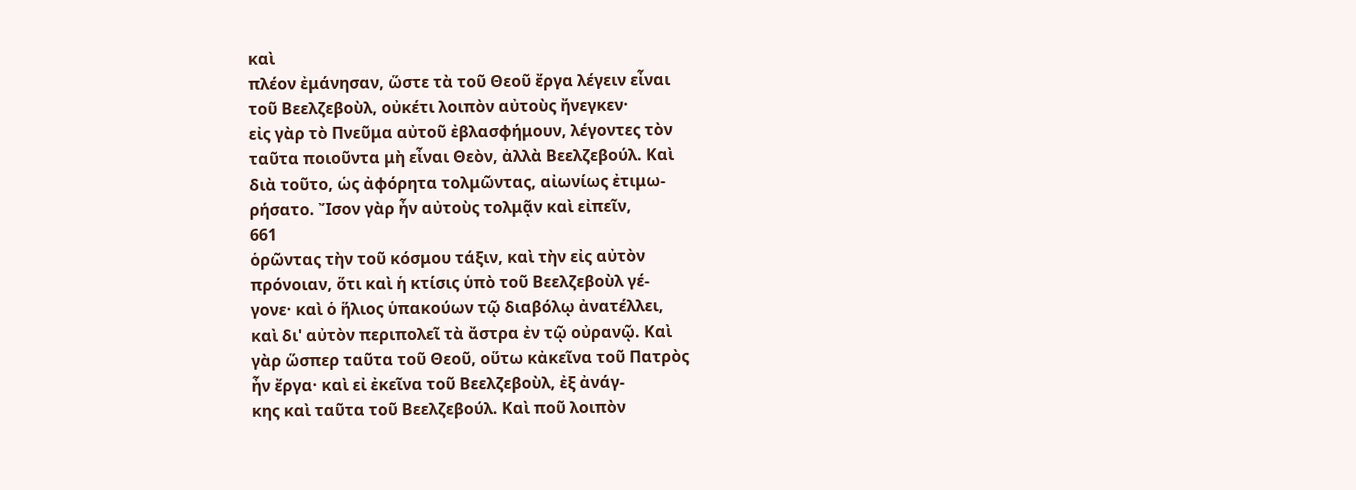καὶ
πλέον ἐμάνησαν, ὥστε τὰ τοῦ Θεοῦ ἔργα λέγειν εἶναι
τοῦ Βεελζεβοὺλ, οὐκέτι λοιπὸν αὐτοὺς ἤνεγκεν·
εἰς γὰρ τὸ Πνεῦμα αὐτοῦ ἐβλασφήμουν, λέγοντες τὸν
ταῦτα ποιοῦντα μὴ εἶναι Θεὸν, ἀλλὰ Βεελζεβούλ. Καὶ
διὰ τοῦτο, ὡς ἀφόρητα τολμῶντας, αἰωνίως ἐτιμω-
ρήσατο. Ἴσον γὰρ ἦν αὐτοὺς τολμᾷν καὶ εἰπεῖν,
661
ὁρῶντας τὴν τοῦ κόσμου τάξιν, καὶ τὴν εἰς αὐτὸν
πρόνοιαν, ὅτι καὶ ἡ κτίσις ὑπὸ τοῦ Βεελζεβοὺλ γέ-
γονε· καὶ ὁ ἥλιος ὑπακούων τῷ διαβόλῳ ἀνατέλλει,
καὶ δι' αὐτὸν περιπολεῖ τὰ ἄστρα ἐν τῷ οὐρανῷ. Καὶ
γὰρ ὥσπερ ταῦτα τοῦ Θεοῦ, οὕτω κἀκεῖνα τοῦ Πατρὸς
ἦν ἔργα· καὶ εἰ ἐκεῖνα τοῦ Βεελζεβοὺλ, ἐξ ἀνάγ-
κης καὶ ταῦτα τοῦ Βεελζεβούλ. Καὶ ποῦ λοιπὸν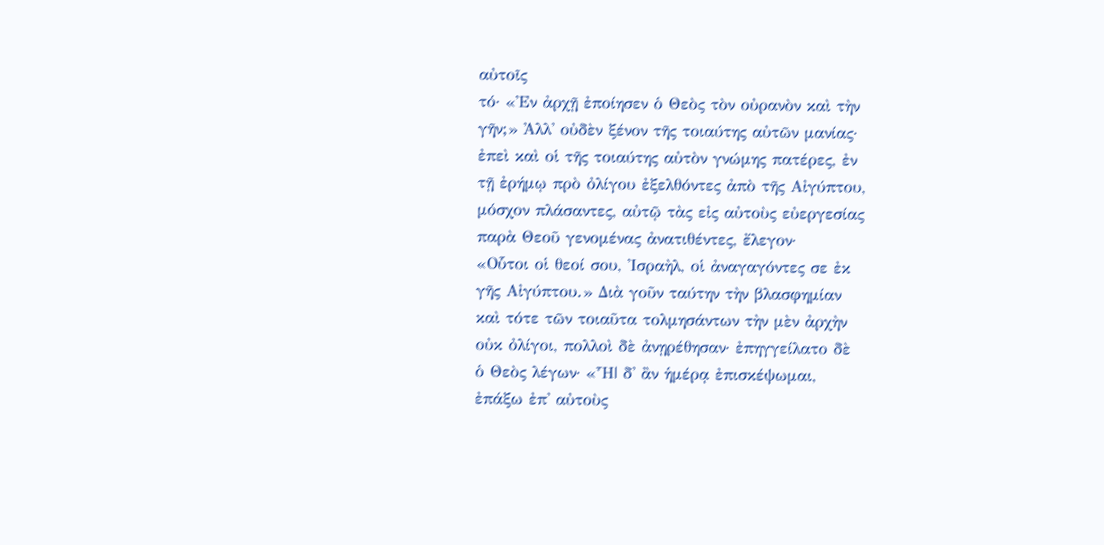αὐτοῖς
τό· «Ἐν ἀρχῇ ἐποίησεν ὁ Θεὸς τὸν οὐρανὸν καὶ τὴν
γῆν;» Ἀλλ' οὐδὲν ξένον τῆς τοιαύτης αὐτῶν μανίας·
ἐπεὶ καὶ οἱ τῆς τοιαύτης αὐτὸν γνώμης πατέρες, ἐν
τῇ ἐρήμῳ πρὸ ὀλίγου ἐξελθόντες ἀπὸ τῆς Αἰγύπτου,
μόσχον πλάσαντες, αὐτῷ τὰς εἰς αὐτοὺς εὐεργεσίας
παρὰ Θεοῦ γενομένας ἀνατιθέντες, ἔλεγον·
«Οὗτοι οἱ θεοί σου, Ἰσραὴλ, οἱ ἀναγαγόντες σε ἐκ
γῆς Αἰγύπτου.» Διὰ γοῦν ταύτην τὴν βλασφημίαν
καὶ τότε τῶν τοιαῦτα τολμησάντων τὴν μὲν ἀρχὴν
οὐκ ὀλίγοι, πολλοὶ δὲ ἀνῃρέθησαν· ἐπηγγείλατο δὲ
ὁ Θεὸς λέγων· «Ἧ| δ' ἂν ἡμέρᾳ ἐπισκέψωμαι,
ἐπάξω ἐπ' αὐτοὺς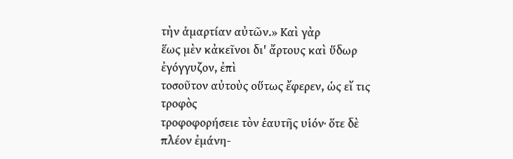τὴν ἁμαρτίαν αὐτῶν.» Καὶ γὰρ
ἕως μὲν κἀκεῖνοι δι' ἄρτους καὶ ὕδωρ ἐγόγγυζον, ἐπὶ
τοσοῦτον αὐτοὺς οὕτως ἔφερεν, ὡς εἴ τις τροφὸς
τροφοφορήσειε τὸν ἑαυτῆς υἱόν· ὅτε δὲ πλέον ἐμάνη-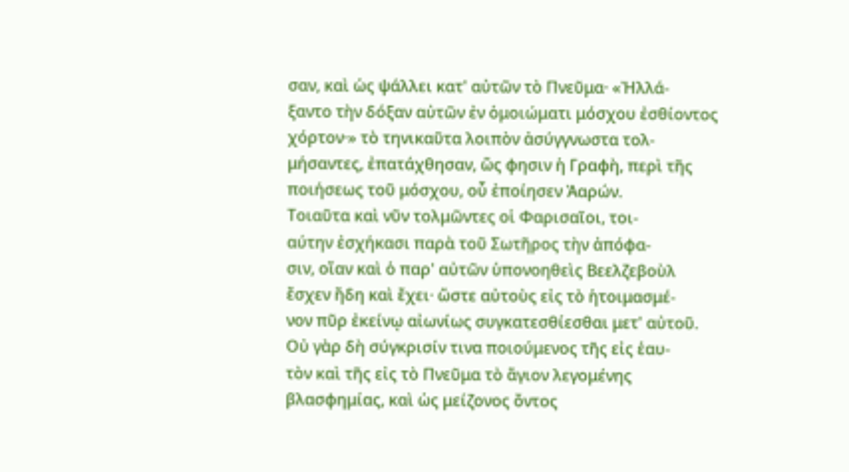σαν, καὶ ὡς ψάλλει κατ' αὐτῶν τὸ Πνεῦμα· «Ἠλλά-
ξαντο τὴν δόξαν αὐτῶν ἐν ὁμοιώματι μόσχου ἐσθίοντος
χόρτον·» τὸ τηνικαῦτα λοιπὸν ἀσύγγνωστα τολ-
μήσαντες, ἐπατάχθησαν, ὥς φησιν ἡ Γραφὴ, περὶ τῆς
ποιήσεως τοῦ μόσχου, οὗ ἐποίησεν Ἀαρών.
Τοιαῦτα καὶ νῦν τολμῶντες οἱ Φαρισαῖοι, τοι-
αύτην ἐσχήκασι παρὰ τοῦ Σωτῆρος τὴν ἀπόφα-
σιν, οἵαν καὶ ὁ παρ' αὐτῶν ὑπονοηθεὶς Βεελζεβοὺλ
ἔσχεν ἤδη καὶ ἔχει· ὥστε αὐτοὺς εἰς τὸ ἡτοιμασμέ-
νον πῦρ ἐκείνῳ αἰωνίως συγκατεσθίεσθαι μετ' αὐτοῦ.
Οὐ γὰρ δὴ σύγκρισίν τινα ποιούμενος τῆς εἰς ἑαυ-
τὸν καὶ τῆς εἰς τὸ Πνεῦμα τὸ ἅγιον λεγομένης
βλασφημίας, καὶ ὡς μείζονος ὄντος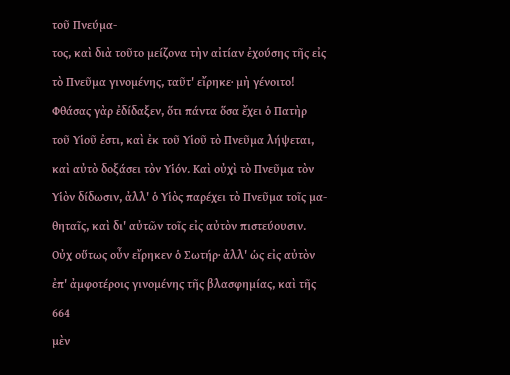τοῦ Πνεύμα-
τος, καὶ διὰ τοῦτο μείζονα τὴν αἰτίαν ἐχούσης τῆς εἰς
τὸ Πνεῦμα γινομένης, ταῦτ' εἴρηκε· μὴ γένοιτο!
Φθάσας γὰρ ἐδίδαξεν, ὅτι πάντα ὅσα ἔχει ὁ Πατὴρ
τοῦ Υἱοῦ ἐστι, καὶ ἐκ τοῦ Υἱοῦ τὸ Πνεῦμα λήψεται,
καὶ αὐτὸ δοξάσει τὸν Υἱόν. Καὶ οὐχὶ τὸ Πνεῦμα τὸν
Υἱὸν δίδωσιν, ἀλλ' ὁ Υἱὸς παρέχει τὸ Πνεῦμα τοῖς μα-
θηταῖς, καὶ δι' αὐτῶν τοῖς εἰς αὐτὸν πιστεύουσιν.
Οὐχ οὕτως οὖν εἴρηκεν ὁ Σωτήρ· ἀλλ' ὡς εἰς αὐτὸν
ἐπ' ἀμφοτέροις γινομένης τῆς βλασφημίας, καὶ τῆς
664
μὲν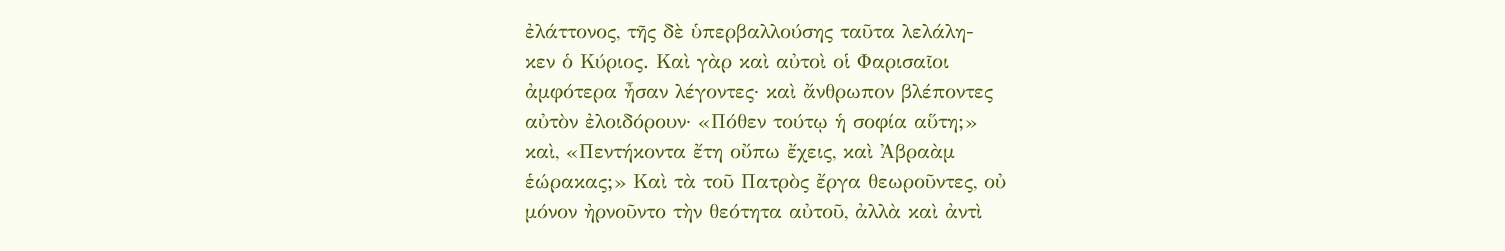ἐλάττονος, τῆς δὲ ὑπερβαλλούσης ταῦτα λελάλη-
κεν ὁ Κύριος. Καὶ γὰρ καὶ αὐτοὶ οἱ Φαρισαῖοι
ἀμφότερα ἦσαν λέγοντες· καὶ ἄνθρωπον βλέποντες
αὐτὸν ἐλοιδόρουν· «Πόθεν τούτῳ ἡ σοφία αὕτη;»
καὶ, «Πεντήκοντα ἔτη οὔπω ἔχεις, καὶ Ἀβραὰμ
ἑώρακας;» Καὶ τὰ τοῦ Πατρὸς ἔργα θεωροῦντες, οὐ
μόνον ἠρνοῦντο τὴν θεότητα αὐτοῦ, ἀλλὰ καὶ ἀντὶ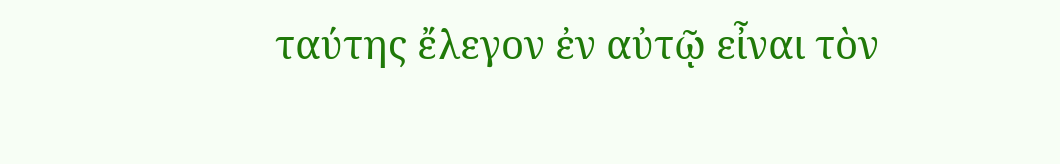ταύτης ἔλεγον ἐν αὐτῷ εἶναι τὸν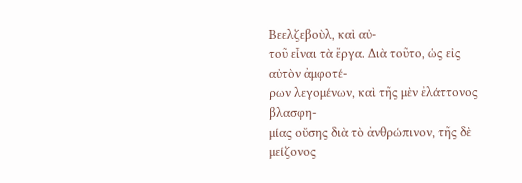Βεελζεβοὺλ, καὶ αὐ-
τοῦ εἶναι τὰ ἔργα. Διὰ τοῦτο, ὡς εἰς αὐτὸν ἀμφοτέ-
ρων λεγομένων, καὶ τῆς μὲν ἐλάττονος βλασφη-
μίας οὔσης διὰ τὸ ἀνθρώπινον, τῆς δὲ μείζονος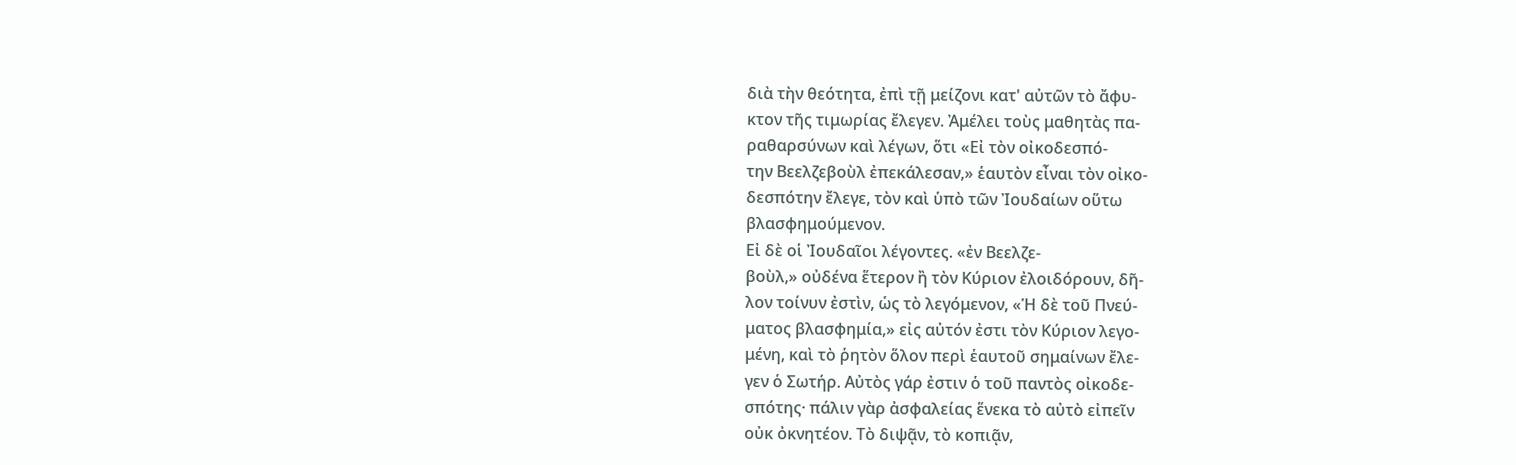διὰ τὴν θεότητα, ἐπὶ τῇ μείζονι κατ' αὐτῶν τὸ ἄφυ-
κτον τῆς τιμωρίας ἔλεγεν. Ἀμέλει τοὺς μαθητὰς πα-
ραθαρσύνων καὶ λέγων, ὅτι «Εἰ τὸν οἰκοδεσπό-
την Βεελζεβοὺλ ἐπεκάλεσαν,» ἑαυτὸν εἶναι τὸν οἰκο-
δεσπότην ἔλεγε, τὸν καὶ ὑπὸ τῶν Ἰουδαίων οὕτω
βλασφημούμενον.
Εἰ δὲ οἱ Ἰουδαῖοι λέγοντες. «ἐν Βεελζε-
βοὺλ,» οὐδένα ἕτερον ἢ τὸν Κύριον ἐλοιδόρουν, δῆ-
λον τοίνυν ἐστὶν, ὡς τὸ λεγόμενον, «Ἡ δὲ τοῦ Πνεύ-
ματος βλασφημία,» εἰς αὐτόν ἐστι τὸν Κύριον λεγο-
μένη, καὶ τὸ ῥητὸν ὅλον περὶ ἑαυτοῦ σημαίνων ἔλε-
γεν ὁ Σωτήρ. Αὐτὸς γάρ ἐστιν ὁ τοῦ παντὸς οἰκοδε-
σπότης· πάλιν γὰρ ἀσφαλείας ἕνεκα τὸ αὐτὸ εἰπεῖν
οὐκ ὀκνητέον. Τὸ διψᾷν, τὸ κοπιᾷν,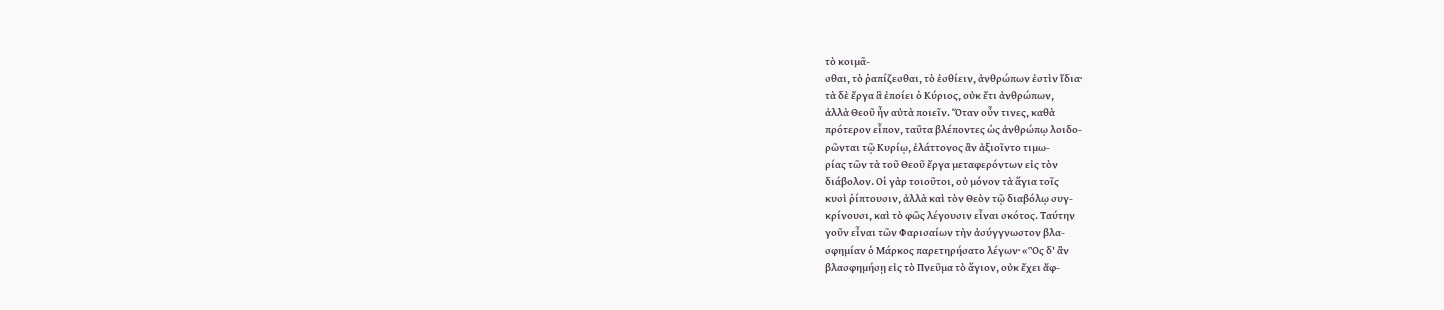τὸ κοιμᾶ-
σθαι, τὸ ῥαπίζεσθαι, τὸ ἐσθίειν, ἀνθρώπων ἐστὶν ἴδια·
τὰ δὲ ἔργα ἃ ἐποίει ὁ Κύριος, οὐκ ἔτι ἀνθρώπων,
ἀλλὰ Θεοῦ ἦν αὐτὰ ποιεῖν. Ὅταν οὖν τινες, καθὰ
πρότερον εἶπον, ταῦτα βλέποντες ὡς ἀνθρώπῳ λοιδο-
ρῶνται τῷ Κυρίῳ, ἐλάττονος ἂν ἀξιοῖντο τιμω-
ρίας τῶν τὰ τοῦ Θεοῦ ἔργα μεταφερόντων εἰς τὸν
διάβολον. Οἱ γὰρ τοιοῦτοι, οὐ μόνον τὰ ἅγια τοῖς
κυσὶ ῥίπτουσιν, ἀλλὰ καὶ τὸν Θεὸν τῷ διαβόλῳ συγ-
κρίνουσι, καὶ τὸ φῶς λέγουσιν εἶναι σκότος. Ταύτην
γοῦν εἶναι τῶν Φαρισαίων τὴν ἀσύγγνωστον βλα-
σφημίαν ὁ Μάρκος παρετηρήσατο λέγων· «Ὃς δ' ἂν
βλασφημήσῃ εἰς τὸ Πνεῦμα τὸ ἅγιον, οὐκ ἔχει ἄφ-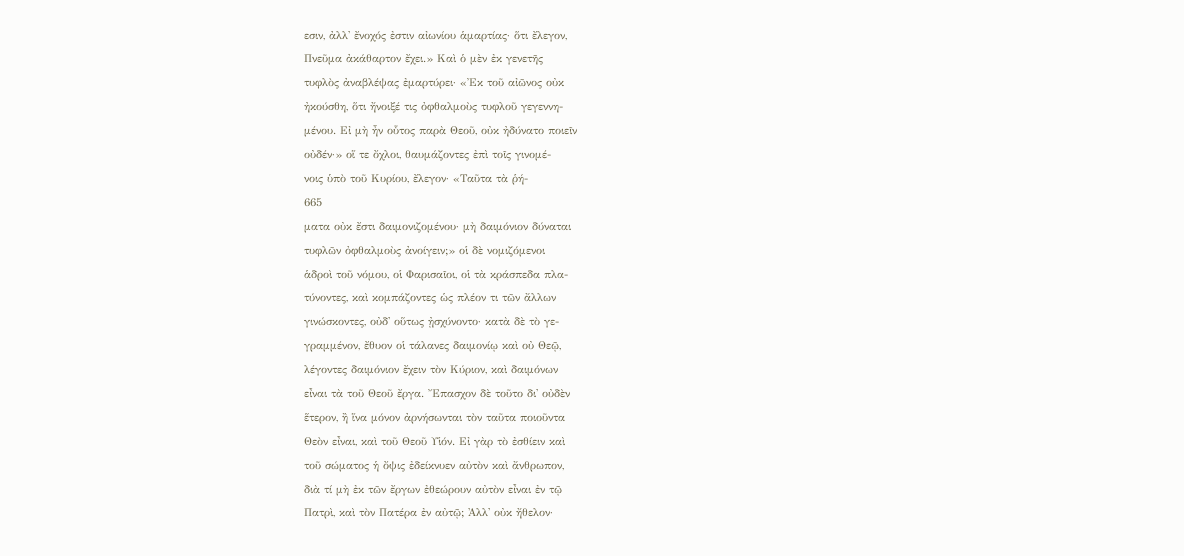εσιν, ἀλλ' ἔνοχός ἐστιν αἰωνίου ἁμαρτίας· ὅτι ἔλεγον,
Πνεῦμα ἀκάθαρτον ἔχει.» Καὶ ὁ μὲν ἐκ γενετῆς
τυφλὸς ἀναβλέψας ἐμαρτύρει· «Ἐκ τοῦ αἰῶνος οὐκ
ἠκούσθη, ὅτι ἤνοιξέ τις ὀφθαλμοὺς τυφλοῦ γεγεννη-
μένου. Εἰ μὴ ἦν οὗτος παρὰ Θεοῦ, οὐκ ἠδύνατο ποιεῖν
οὐδέν·» οἵ τε ὄχλοι, θαυμάζοντες ἐπὶ τοῖς γινομέ-
νοις ὑπὸ τοῦ Κυρίου, ἔλεγον· «Ταῦτα τὰ ῥή-
665
ματα οὐκ ἔστι δαιμονιζομένου· μὴ δαιμόνιον δύναται
τυφλῶν ὀφθαλμοὺς ἀνοίγειν;» οἱ δὲ νομιζόμενοι
ἁδροὶ τοῦ νόμου, οἱ Φαρισαῖοι, οἱ τὰ κράσπεδα πλα-
τύνοντες, καὶ κομπάζοντες ὡς πλέον τι τῶν ἄλλων
γινώσκοντες, οὐδ' οὕτως ᾐσχύνοντο· κατὰ δὲ τὸ γε-
γραμμένον, ἔθυον οἱ τάλανες δαιμονίῳ καὶ οὐ Θεῷ,
λέγοντες δαιμόνιον ἔχειν τὸν Κύριον, καὶ δαιμόνων
εἶναι τὰ τοῦ Θεοῦ ἔργα. Ἔπασχον δὲ τοῦτο δι' οὐδὲν
ἕτερον, ἢ ἵνα μόνον ἀρνήσωνται τὸν ταῦτα ποιοῦντα
Θεὸν εἶναι, καὶ τοῦ Θεοῦ Υἱόν. Εἰ γὰρ τὸ ἐσθίειν καὶ
τοῦ σώματος ἡ ὄψις ἐδείκνυεν αὐτὸν καὶ ἄνθρωπον,
διὰ τί μὴ ἐκ τῶν ἔργων ἐθεώρουν αὐτὸν εἶναι ἐν τῷ
Πατρὶ, καὶ τὸν Πατέρα ἐν αὐτῷ; Ἀλλ' οὐκ ἤθελον·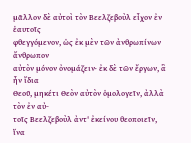μᾶλλον δὲ αὐτοὶ τὸν Βεελζεβοὺλ εἶχον ἐν ἑαυτοῖς
φθεγγόμενον, ὡς ἐκ μὲν τῶν ἀνθρωπίνων ἄνθρωπον
αὐτὸν μόνον ὀνομάζειν· ἐκ δὲ τῶν ἔργων, ἃ ἦν ἴδια
Θεοῦ, μηκέτι Θεὸν αὐτὸν ὁμολογεῖν, ἀλλὰ τὸν ἐν αὐ-
τοῖς Βεελζεβοὺλ ἀντ' ἐκείνου θεοποιεῖν, ἵνα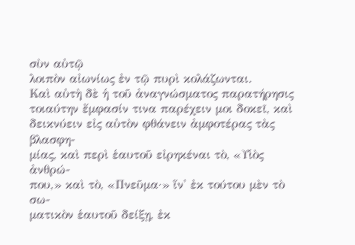σὺν αὐτῷ
λοιπὸν αἰωνίως ἐν τῷ πυρὶ κολάζωνται.
Καὶ αὐτὴ δὲ ἡ τοῦ ἀναγνώσματος παρατήρησις
τοιαύτην ἔμφασίν τινα παρέχειν μοι δοκεῖ, καὶ
δεικνύειν εἰς αὐτὸν φθάνειν ἀμφοτέρας τὰς βλασφη-
μίας, καὶ περὶ ἑαυτοῦ εἰρηκέναι τὸ, «Υἱὸς ἀνθρώ-
που,» καὶ τὸ, «Πνεῦμα·» ἵν' ἐκ τούτου μὲν τὸ σω-
ματικὸν ἑαυτοῦ δείξῃ, ἐκ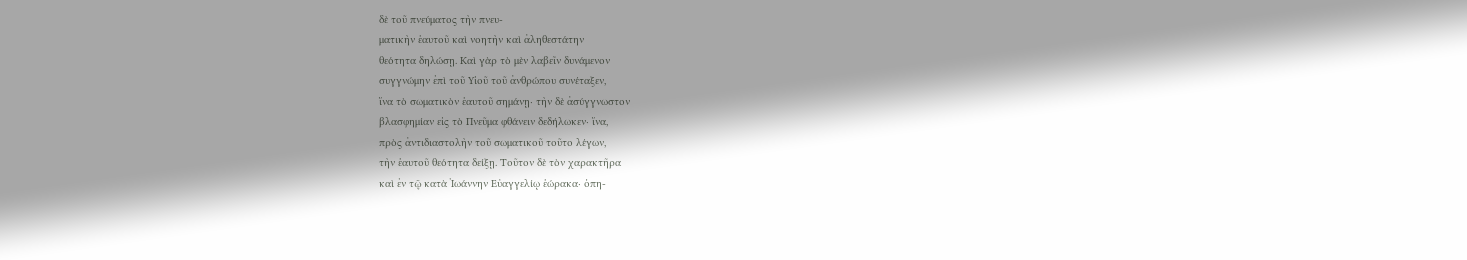δὲ τοῦ πνεύματος τὴν πνευ-
ματικὴν ἑαυτοῦ καὶ νοητὴν καὶ ἀληθεστάτην
θεότητα δηλώσῃ. Καὶ γὰρ τὸ μὲν λαβεῖν δυνάμενον
συγγνώμην ἐπὶ τοῦ Υἱοῦ τοῦ ἀνθρώπου συνέταξεν,
ἵνα τὸ σωματικὸν ἑαυτοῦ σημάνῃ· τὴν δὲ ἀσύγγνωστον
βλασφημίαν εἰς τὸ Πνεῦμα φθάνειν δεδήλωκεν· ἵνα,
πρὸς ἀντιδιαστολὴν τοῦ σωματικοῦ τοῦτο λέγων,
τὴν ἑαυτοῦ θεότητα δείξῃ. Τοῦτον δὲ τὸν χαρακτῆρα
καὶ ἐν τῷ κατὰ Ἰωάννην Εὐαγγελίῳ ἑώρακα· ὁπη-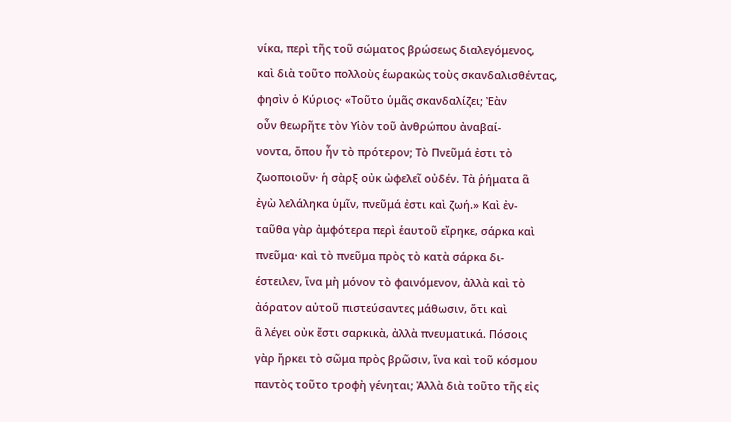νίκα, περὶ τῆς τοῦ σώματος βρώσεως διαλεγόμενος,
καὶ διὰ τοῦτο πολλοὺς ἑωρακὼς τοὺς σκανδαλισθέντας,
φησὶν ὁ Κύριος· «Τοῦτο ὑμᾶς σκανδαλίζει; Ἐὰν
οὖν θεωρῆτε τὸν Υἱὸν τοῦ ἀνθρώπου ἀναβαί-
νοντα, ὅπου ἦν τὸ πρότερον; Τὸ Πνεῦμά ἐστι τὸ
ζωοποιοῦν· ἡ σὰρξ οὐκ ὠφελεῖ οὐδέν. Τὰ ῥήματα ἃ
ἐγὼ λελάληκα ὑμῖν, πνεῦμά ἐστι καὶ ζωή.» Καὶ ἐν-
ταῦθα γὰρ ἀμφότερα περὶ ἑαυτοῦ εἴρηκε, σάρκα καὶ
πνεῦμα· καὶ τὸ πνεῦμα πρὸς τὸ κατὰ σάρκα δι-
έστειλεν, ἵνα μὴ μόνον τὸ φαινόμενον, ἀλλὰ καὶ τὸ
ἀόρατον αὐτοῦ πιστεύσαντες μάθωσιν, ὅτι καὶ
ἃ λέγει οὐκ ἔστι σαρκικὰ, ἀλλὰ πνευματικά. Πόσοις
γὰρ ἤρκει τὸ σῶμα πρὸς βρῶσιν, ἵνα καὶ τοῦ κόσμου
παντὸς τοῦτο τροφὴ γένηται; Ἀλλὰ διὰ τοῦτο τῆς εἰς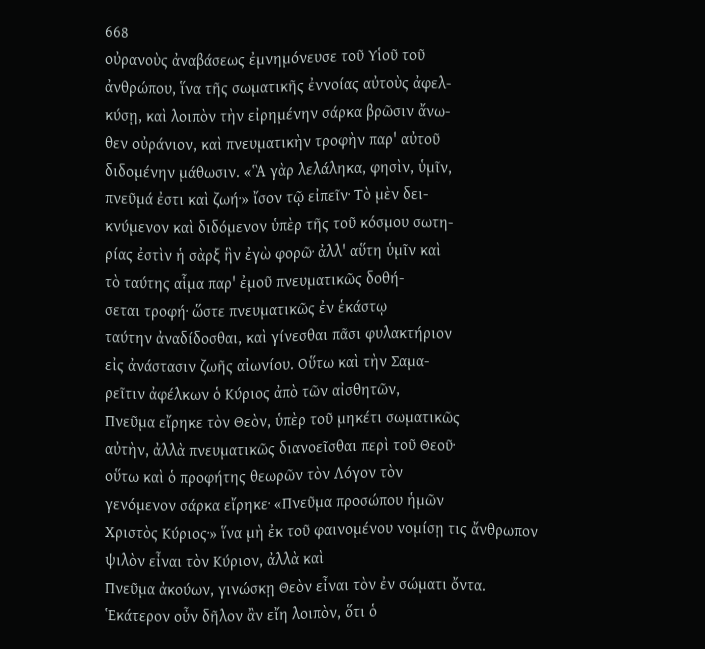668
οὐρανοὺς ἀναβάσεως ἐμνημόνευσε τοῦ Υἱοῦ τοῦ
ἀνθρώπου, ἵνα τῆς σωματικῆς ἐννοίας αὐτοὺς ἀφελ-
κύσῃ, καὶ λοιπὸν τὴν εἰρημένην σάρκα βρῶσιν ἄνω-
θεν οὐράνιον, καὶ πνευματικὴν τροφὴν παρ' αὐτοῦ
διδομένην μάθωσιν. «Ἃ γὰρ λελάληκα, φησὶν, ὑμῖν,
πνεῦμά ἐστι καὶ ζωή·» ἴσον τῷ εἰπεῖν· Τὸ μὲν δει-
κνύμενον καὶ διδόμενον ὑπὲρ τῆς τοῦ κόσμου σωτη-
ρίας ἐστὶν ἡ σὰρξ ἣν ἐγὼ φορῶ· ἀλλ' αὕτη ὑμῖν καὶ
τὸ ταύτης αἷμα παρ' ἐμοῦ πνευματικῶς δοθή-
σεται τροφή· ὥστε πνευματικῶς ἐν ἑκάστῳ
ταύτην ἀναδίδοσθαι, καὶ γίνεσθαι πᾶσι φυλακτήριον
εἰς ἀνάστασιν ζωῆς αἰωνίου. Οὕτω καὶ τὴν Σαμα-
ρεῖτιν ἀφέλκων ὁ Κύριος ἀπὸ τῶν αἰσθητῶν,
Πνεῦμα εἴρηκε τὸν Θεὸν, ὑπὲρ τοῦ μηκέτι σωματικῶς
αὐτὴν, ἀλλὰ πνευματικῶς διανοεῖσθαι περὶ τοῦ Θεοῦ·
οὕτω καὶ ὁ προφήτης θεωρῶν τὸν Λόγον τὸν
γενόμενον σάρκα εἴρηκε· «Πνεῦμα προσώπου ἡμῶν
Χριστὸς Κύριος·» ἵνα μὴ ἐκ τοῦ φαινομένου νομίσῃ τις ἄνθρωπον ψιλὸν εἶναι τὸν Κύριον, ἀλλὰ καὶ
Πνεῦμα ἀκούων, γινώσκῃ Θεὸν εἶναι τὸν ἐν σώματι ὄντα.
Ἑκάτερον οὖν δῆλον ἂν εἴη λοιπὸν, ὅτι ὁ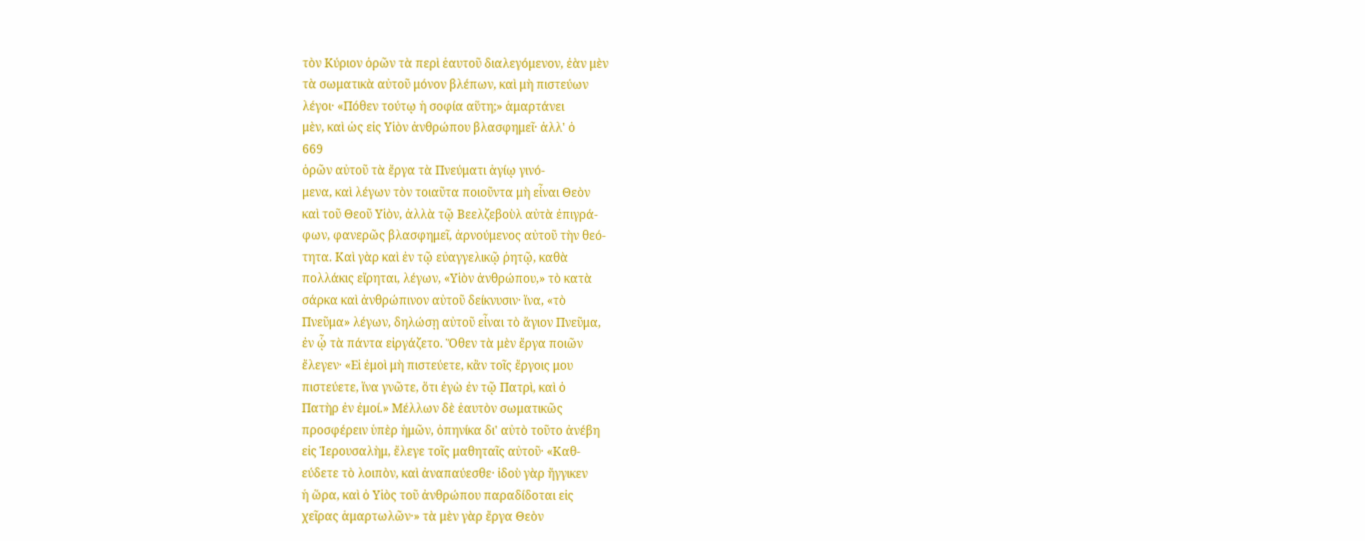τὸν Κύριον ὁρῶν τὰ περὶ ἑαυτοῦ διαλεγόμενον, ἐὰν μὲν
τὰ σωματικὰ αὐτοῦ μόνον βλέπων, καὶ μὴ πιστεύων
λέγοι· «Πόθεν τούτῳ ἡ σοφία αὕτη;» ἁμαρτάνει
μὲν, καὶ ὡς εἰς Υἱὸν ἀνθρώπου βλασφημεῖ· ἀλλ' ὁ
669
ὁρῶν αὐτοῦ τὰ ἔργα τὰ Πνεύματι ἁγίῳ γινό-
μενα, καὶ λέγων τὸν τοιαῦτα ποιοῦντα μὴ εἶναι Θεὸν
καὶ τοῦ Θεοῦ Υἱὸν, ἀλλὰ τῷ Βεελζεβοὺλ αὐτὰ ἐπιγρά-
φων, φανερῶς βλασφημεῖ, ἀρνούμενος αὐτοῦ τὴν θεό-
τητα. Καὶ γὰρ καὶ ἐν τῷ εὐαγγελικῷ ῥητῷ, καθὰ
πολλάκις εἴρηται, λέγων, «Υἱὸν ἀνθρώπου,» τὸ κατὰ
σάρκα καὶ ἀνθρώπινον αὐτοῦ δείκνυσιν· ἵνα, «τὸ
Πνεῦμα» λέγων, δηλώσῃ αὐτοῦ εἶναι τὸ ἅγιον Πνεῦμα,
ἐν ᾧ τὰ πάντα εἰργάζετο. Ὅθεν τὰ μὲν ἔργα ποιῶν
ἔλεγεν· «Εἰ ἐμοὶ μὴ πιστεύετε, κἂν τοῖς ἔργοις μου
πιστεύετε, ἵνα γνῶτε, ὅτι ἐγὼ ἐν τῷ Πατρὶ, καὶ ὁ
Πατὴρ ἐν ἐμοί.» Μέλλων δὲ ἑαυτὸν σωματικῶς
προσφέρειν ὑπὲρ ἡμῶν, ὁπηνίκα δι' αὐτὸ τοῦτο ἀνέβη
εἰς Ἱερουσαλὴμ, ἔλεγε τοῖς μαθηταῖς αὐτοῦ· «Καθ-
εύδετε τὸ λοιπὸν, καὶ ἀναπαύεσθε· ἰδοὺ γὰρ ἤγγικεν
ἡ ὥρα, καὶ ὁ Υἱὸς τοῦ ἀνθρώπου παραδίδοται εἰς
χεῖρας ἁμαρτωλῶν·» τὰ μὲν γὰρ ἔργα Θεὸν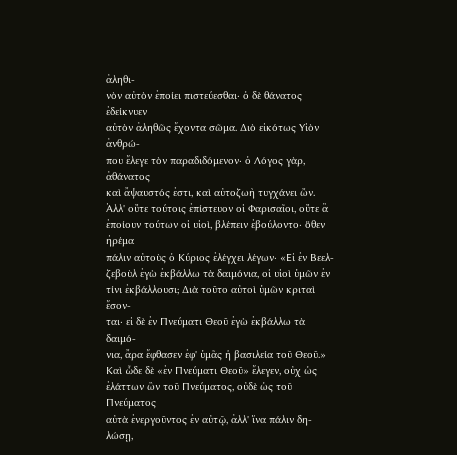ἀληθι-
νὸν αὐτὸν ἐποίει πιστεύεσθαι· ὁ δὲ θάνατος ἐδείκνυεν
αὐτὸν ἀληθῶς ἔχοντα σῶμα. Διὸ εἰκότως Υἱὸν ἀνθρώ-
που ἔλεγε τὸν παραδιδόμενον· ὁ Λόγος γὰρ, ἀθάνατος
καὶ ἄψαυστός ἐστι, καὶ αὐτοζωὴ τυγχάνει ὤν.
Ἀλλ' οὔτε τούτοις ἐπίστευον οἱ Φαρισαῖοι, οὔτε ἂ
ἐποίουν τούτων οἱ υἱοὶ, βλέπειν ἐβούλοντο· ὅθεν ἠρέμα
πάλιν αὐτοὺς ὁ Κύριος ἐλέγχει λέγων· «Εἰ ἐν Βεελ-
ζεβοὺλ ἐγὼ ἐκβάλλω τὰ δαιμόνια, οἱ υἱοὶ ὑμῶν ἐν
τίνι ἐκβάλλουσι; Διὰ τοῦτο αὐτοὶ ὑμῶν κριταὶ ἔσον-
ται· εἰ δὲ ἐν Πνεύματι Θεοῦ ἐγὼ ἐκβάλλω τὰ δαιμό-
νια, ἄρα ἔφθασεν ἐφ' ὑμᾶς ἡ βασιλεία τοῦ Θεοῦ.»
Καὶ ὧδε δὲ «ἐν Πνεύματι Θεοῦ» ἔλεγεν, οὐχ ὡς
ἐλάττων ὢν τοῦ Πνεύματος, οὐδὲ ὡς τοῦ Πνεύματος
αὐτὰ ἐνεργοῦντος ἐν αὐτῷ, ἀλλ' ἵνα πάλιν δη-
λώσῃ,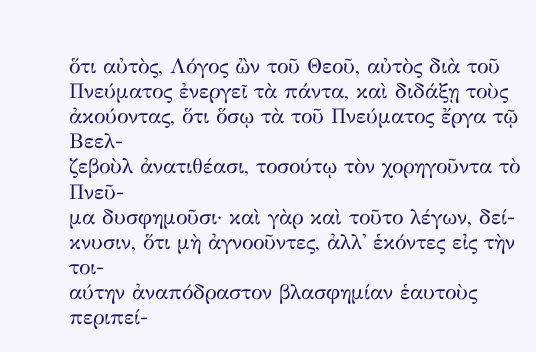ὅτι αὐτὸς, Λόγος ὢν τοῦ Θεοῦ, αὐτὸς διὰ τοῦ
Πνεύματος ἐνεργεῖ τὰ πάντα, καὶ διδάξῃ τοὺς
ἀκούοντας, ὅτι ὅσῳ τὰ τοῦ Πνεύματος ἔργα τῷ Βεελ-
ζεβοὺλ ἀνατιθέασι, τοσούτῳ τὸν χορηγοῦντα τὸ Πνεῦ-
μα δυσφημοῦσι· καὶ γὰρ καὶ τοῦτο λέγων, δεί-
κνυσιν, ὅτι μὴ ἀγνοοῦντες, ἀλλ' ἑκόντες εἰς τὴν τοι-
αύτην ἀναπόδραστον βλασφημίαν ἑαυτοὺς περιπεί-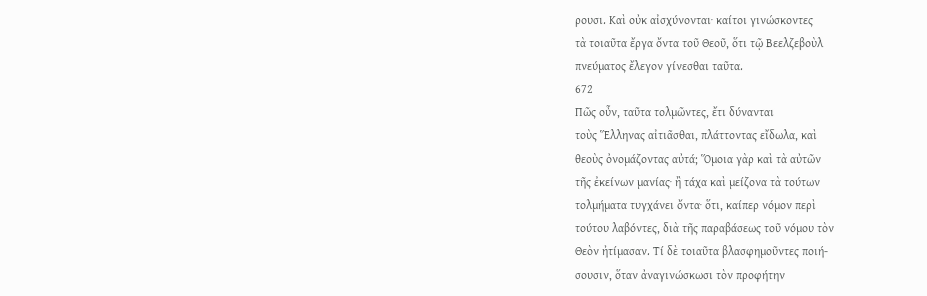ρουσι. Καὶ οὐκ αἰσχύνονται· καίτοι γινώσκοντες
τὰ τοιαῦτα ἔργα ὄντα τοῦ Θεοῦ, ὅτι τῷ Βεελζεβοὺλ
πνεύματος ἔλεγον γίνεσθαι ταῦτα.
672
Πῶς οὖν, ταῦτα τολμῶντες, ἔτι δύνανται
τοὺς Ἕλληνας αἰτιᾶσθαι, πλάττοντας εἴδωλα, καὶ
θεοὺς ὀνομάζοντας αὐτά; Ὅμοια γὰρ καὶ τὰ αὐτῶν
τῆς ἐκείνων μανίας· ἢ τάχα καὶ μείζονα τὰ τούτων
τολμήματα τυγχάνει ὄντα· ὅτι, καίπερ νόμον περὶ
τούτου λαβόντες, διὰ τῆς παραβάσεως τοῦ νόμου τὸν
Θεὸν ἠτίμασαν. Τί δὲ τοιαῦτα βλασφημοῦντες ποιή-
σουσιν, ὅταν ἀναγινώσκωσι τὸν προφήτην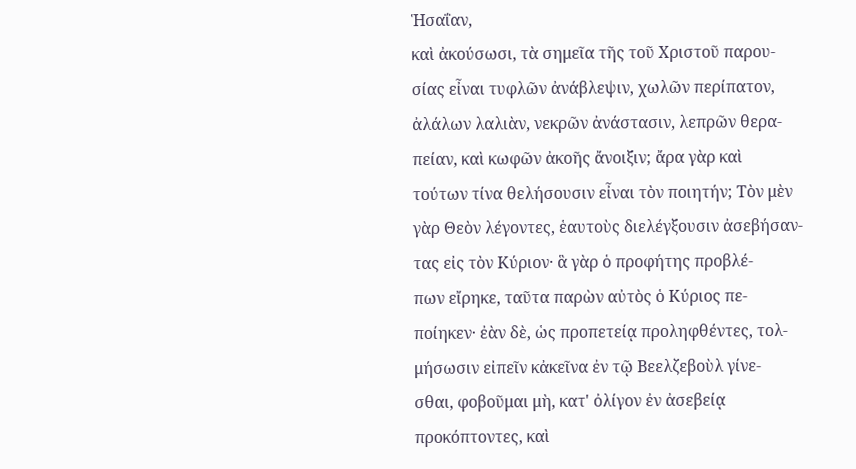Ἡσαΐαν,
καὶ ἀκούσωσι, τὰ σημεῖα τῆς τοῦ Χριστοῦ παρου-
σίας εἶναι τυφλῶν ἀνάβλεψιν, χωλῶν περίπατον,
ἀλάλων λαλιὰν, νεκρῶν ἀνάστασιν, λεπρῶν θερα-
πείαν, καὶ κωφῶν ἀκοῆς ἄνοιξιν; ἄρα γὰρ καὶ
τούτων τίνα θελήσουσιν εἶναι τὸν ποιητήν; Τὸν μὲν
γὰρ Θεὸν λέγοντες, ἑαυτοὺς διελέγξουσιν ἀσεβήσαν-
τας εἰς τὸν Κύριον· ἃ γὰρ ὁ προφήτης προβλέ-
πων εἴρηκε, ταῦτα παρὼν αὐτὸς ὁ Κύριος πε-
ποίηκεν· ἐὰν δὲ, ὡς προπετείᾳ προληφθέντες, τολ-
μήσωσιν εἰπεῖν κἀκεῖνα ἐν τῷ Βεελζεβοὺλ γίνε-
σθαι, φοβοῦμαι μὴ, κατ' ὀλίγον ἐν ἀσεβείᾳ
προκόπτοντες, καὶ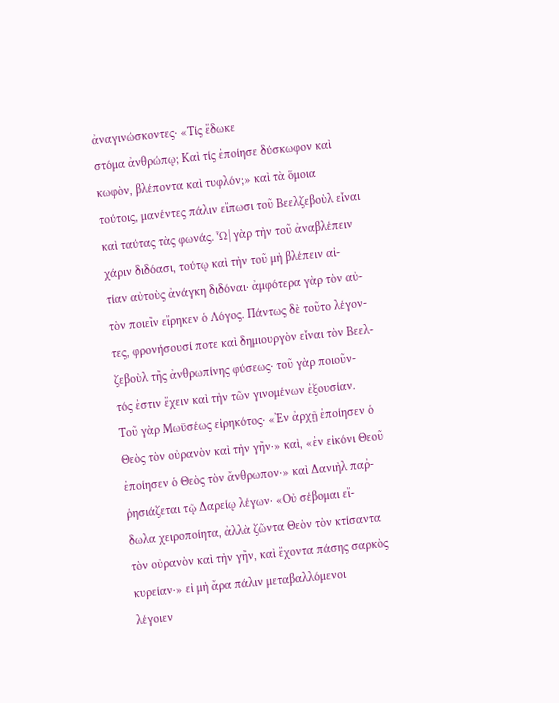ἀναγινώσκοντες· «Τίς ἔδωκε
στόμα ἀνθρώπῳ; Καὶ τίς ἐποίησε δύσκωφον καὶ
κωφὸν, βλέποντα καὶ τυφλόν;» καὶ τὰ ὅμοια
τούτοις, μανέντες πάλιν εἴπωσι τοῦ Βεελζεβοὺλ εἶναι
καὶ ταύτας τὰς φωνάς. Ὧ| γὰρ τὴν τοῦ ἀναβλέπειν
χάριν διδόασι, τούτῳ καὶ τὴν τοῦ μὴ βλέπειν αἰ-
τίαν αὐτοὺς ἀνάγκη διδόναι· ἀμφότερα γὰρ τὸν αὐ-
τὸν ποιεῖν εἴρηκεν ὁ Λόγος. Πάντως δὲ τοῦτο λέγον-
τες, φρονήσουσί ποτε καὶ δημιουργὸν εἶναι τὸν Βεελ-
ζεβοὺλ τῆς ἀνθρωπίνης φύσεως· τοῦ γὰρ ποιοῦν-
τός ἐστιν ἔχειν καὶ τὴν τῶν γινομένων ἐξουσίαν.
Τοῦ γὰρ Μωϋσέως εἰρηκότος· «Ἐν ἀρχῇ ἐποίησεν ὁ
Θεὸς τὸν οὐρανὸν καὶ τὴν γῆν·» καὶ, «ἐν εἰκόνι Θεοῦ
ἐποίησεν ὁ Θεὸς τὸν ἄνθρωπον·» καὶ Δανιὴλ παῤ-
ῥησιάζεται τῷ Δαρείῳ λέγων· «Οὐ σέβομαι εἴ-
δωλα χειροποίητα, ἀλλὰ ζῶντα Θεὸν τὸν κτίσαντα
τὸν οὐρανὸν καὶ τὴν γῆν, καὶ ἔχοντα πάσης σαρκὸς
κυρείαν·» εἰ μὴ ἄρα πάλιν μεταβαλλόμενοι
λέγοιεν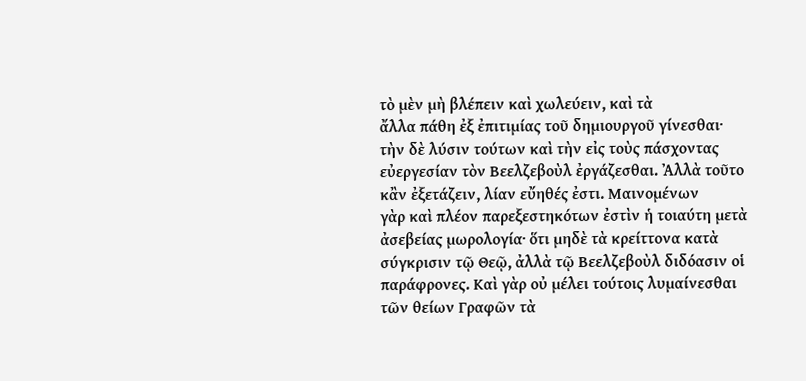τὸ μὲν μὴ βλέπειν καὶ χωλεύειν, καὶ τὰ
ἄλλα πάθη ἐξ ἐπιτιμίας τοῦ δημιουργοῦ γίνεσθαι·
τὴν δὲ λύσιν τούτων καὶ τὴν εἰς τοὺς πάσχοντας
εὐεργεσίαν τὸν Βεελζεβοὺλ ἐργάζεσθαι. Ἀλλὰ τοῦτο
κἂν ἐξετάζειν, λίαν εὔηθές ἐστι. Μαινομένων
γὰρ καὶ πλέον παρεξεστηκότων ἐστὶν ἡ τοιαύτη μετὰ
ἀσεβείας μωρολογία· ὅτι μηδὲ τὰ κρείττονα κατὰ
σύγκρισιν τῷ Θεῷ, ἀλλὰ τῷ Βεελζεβοὺλ διδόασιν οἱ παράφρονες. Καὶ γὰρ οὐ μέλει τούτοις λυμαίνεσθαι
τῶν θείων Γραφῶν τὰ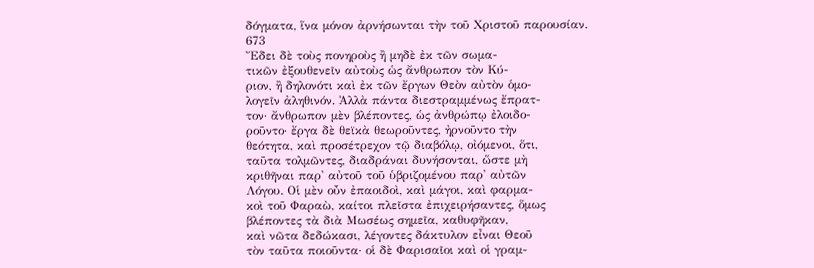δόγματα, ἵνα μόνον ἀρνήσωνται τὴν τοῦ Χριστοῦ παρουσίαν.
673
Ἔδει δὲ τοὺς πονηροὺς ἢ μηδὲ ἐκ τῶν σωμα-
τικῶν ἐξουθενεῖν αὐτοὺς ὡς ἄνθρωπον τὸν Κύ-
ριον, ἢ δηλονότι καὶ ἐκ τῶν ἔργων Θεὸν αὐτὸν ὁμο-
λογεῖν ἀληθινόν. Ἀλλὰ πάντα διεστραμμένως ἔπρατ-
τον· ἄνθρωπον μὲν βλέποντες, ὡς ἀνθρώπῳ ἐλοιδο-
ροῦντο· ἔργα δὲ θεϊκὰ θεωροῦντες, ἠρνοῦντο τὴν
θεότητα, καὶ προσέτρεχον τῷ διαβόλῳ, οἰόμενοι, ὅτι,
ταῦτα τολμῶντες, διαδράναι δυνήσονται, ὥστε μὴ
κριθῆναι παρ' αὐτοῦ τοῦ ὑβριζομένου παρ' αὐτῶν
Λόγου. Οἱ μὲν οὖν ἐπαοιδοὶ, καὶ μάγοι, καὶ φαρμα-
κοὶ τοῦ Φαραὼ, καίτοι πλεῖστα ἐπιχειρήσαντες, ὅμως
βλέποντες τὰ διὰ Μωσέως σημεῖα, καθυφῆκαν,
καὶ νῶτα δεδώκασι, λέγοντες δάκτυλον εἶναι Θεοῦ
τὸν ταῦτα ποιοῦντα· οἱ δὲ Φαρισαῖοι καὶ οἱ γραμ-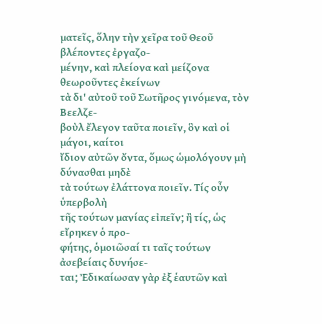ματεῖς, ὅλην τὴν χεῖρα τοῦ Θεοῦ βλέποντες ἐργαζο-
μένην, καὶ πλείονα καὶ μείζονα θεωροῦντες ἐκείνων
τὰ δι' αὐτοῦ τοῦ Σωτῆρος γινόμενα, τὸν Βεελζε-
βοὺλ ἔλεγον ταῦτα ποιεῖν, ὃν καὶ οἱ μάγοι, καίτοι
ἴδιον αὐτῶν ὄντα, ὅμως ὡμολόγουν μὴ δύνασθαι μηδὲ
τὰ τούτων ἐλάττονα ποιεῖν. Τίς οὖν ὑπερβολὴ
τῆς τούτων μανίας εἰπεῖν; ἢ τίς, ὡς εἴρηκεν ὁ προ-
φήτης, ὁμοιῶσαί τι ταῖς τούτων ἀσεβείαις δυνήσε-
ται; Ἐδικαίωσαν γὰρ ἐξ ἑαυτῶν καὶ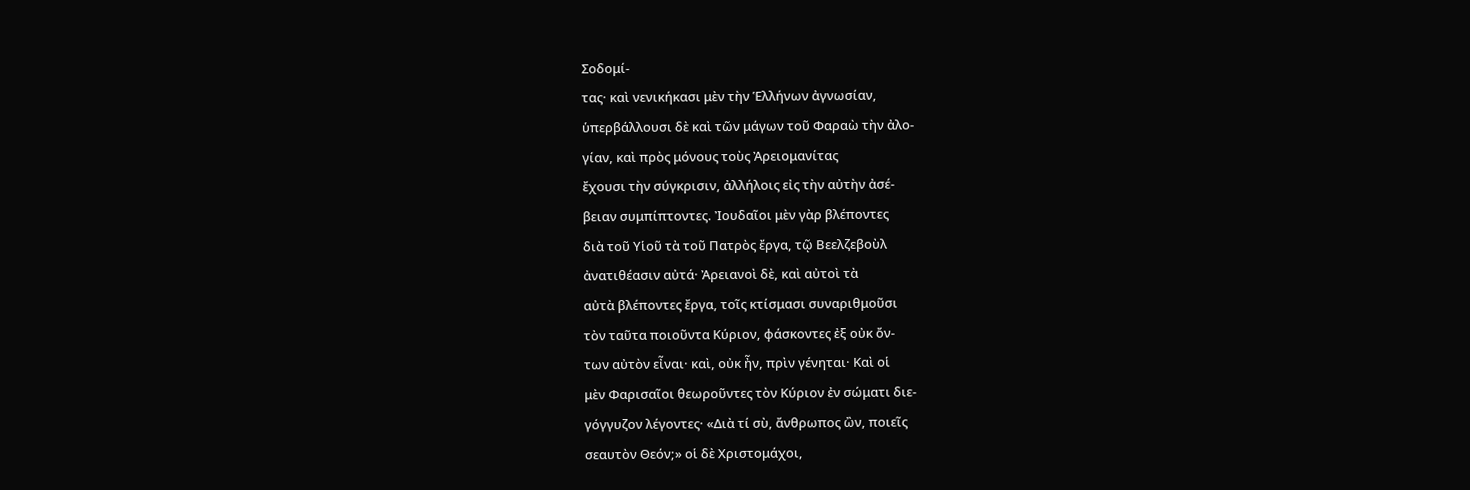Σοδομί-
τας· καὶ νενικήκασι μὲν τὴν Ἑλλήνων ἀγνωσίαν,
ὑπερβάλλουσι δὲ καὶ τῶν μάγων τοῦ Φαραὼ τὴν ἀλο-
γίαν, καὶ πρὸς μόνους τοὺς Ἀρειομανίτας
ἔχουσι τὴν σύγκρισιν, ἀλλήλοις εἰς τὴν αὐτὴν ἀσέ-
βειαν συμπίπτοντες. Ἰουδαῖοι μὲν γὰρ βλέποντες
διὰ τοῦ Υἱοῦ τὰ τοῦ Πατρὸς ἔργα, τῷ Βεελζεβοὺλ
ἀνατιθέασιν αὐτά· Ἀρειανοὶ δὲ, καὶ αὐτοὶ τὰ
αὐτὰ βλέποντες ἔργα, τοῖς κτίσμασι συναριθμοῦσι
τὸν ταῦτα ποιοῦντα Κύριον, φάσκοντες ἐξ οὐκ ὄν-
των αὐτὸν εἶναι· καὶ, οὐκ ἦν, πρὶν γένηται· Καὶ οἱ
μὲν Φαρισαῖοι θεωροῦντες τὸν Κύριον ἐν σώματι διε-
γόγγυζον λέγοντες· «Διὰ τί σὺ, ἄνθρωπος ὢν, ποιεῖς
σεαυτὸν Θεόν;» οἱ δὲ Χριστομάχοι,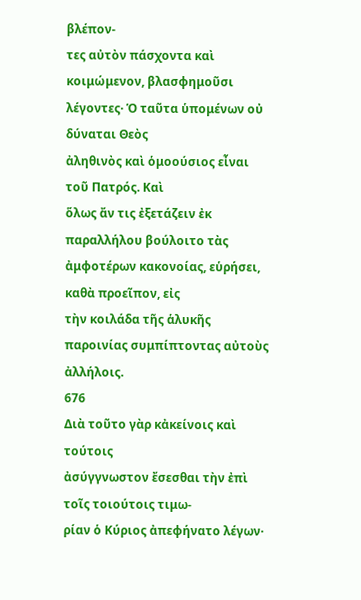βλέπον-
τες αὐτὸν πάσχοντα καὶ κοιμώμενον, βλασφημοῦσι
λέγοντες· Ὁ ταῦτα ὑπομένων οὐ δύναται Θεὸς
ἀληθινὸς καὶ ὁμοούσιος εἶναι τοῦ Πατρός. Καὶ
ὅλως ἄν τις ἐξετάζειν ἐκ παραλλήλου βούλοιτο τὰς ἀμφοτέρων κακονοίας, εὑρήσει, καθὰ προεῖπον, εἰς
τὴν κοιλάδα τῆς ἁλυκῆς παροινίας συμπίπτοντας αὐτοὺς ἀλλήλοις.
676
Διὰ τοῦτο γὰρ κἀκείνοις καὶ τούτοις
ἀσύγγνωστον ἔσεσθαι τὴν ἐπὶ τοῖς τοιούτοις τιμω-
ρίαν ὁ Κύριος ἀπεφήνατο λέγων·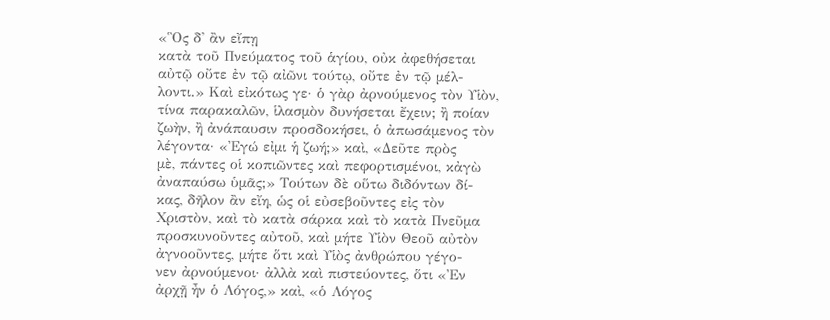«Ὃς δ' ἂν εἴπῃ
κατὰ τοῦ Πνεύματος τοῦ ἁγίου, οὐκ ἀφεθήσεται
αὐτῷ οὔτε ἐν τῷ αἰῶνι τούτῳ, οὔτε ἐν τῷ μέλ-
λοντι.» Καὶ εἰκότως γε· ὁ γὰρ ἀρνούμενος τὸν Υἱὸν,
τίνα παρακαλῶν, ἱλασμὸν δυνήσεται ἔχειν; ἢ ποίαν
ζωὴν, ἢ ἀνάπαυσιν προσδοκήσει, ὁ ἀπωσάμενος τὸν
λέγοντα· «Ἐγώ εἰμι ἡ ζωή;» καὶ, «Δεῦτε πρὸς
μὲ, πάντες οἱ κοπιῶντες καὶ πεφορτισμένοι, κἀγὼ
ἀναπαύσω ὑμᾶς;» Τούτων δὲ οὕτω διδόντων δί-
κας, δῆλον ἂν εἴη, ὡς οἱ εὐσεβοῦντες εἰς τὸν
Χριστὸν, καὶ τὸ κατὰ σάρκα καὶ τὸ κατὰ Πνεῦμα
προσκυνοῦντες αὐτοῦ, καὶ μήτε Υἱὸν Θεοῦ αὐτὸν
ἀγνοοῦντες, μήτε ὅτι καὶ Υἱὸς ἀνθρώπου γέγο-
νεν ἀρνούμενοι· ἀλλὰ καὶ πιστεύοντες, ὅτι «Ἐν
ἀρχῇ ἦν ὁ Λόγος,» καὶ, «ὁ Λόγος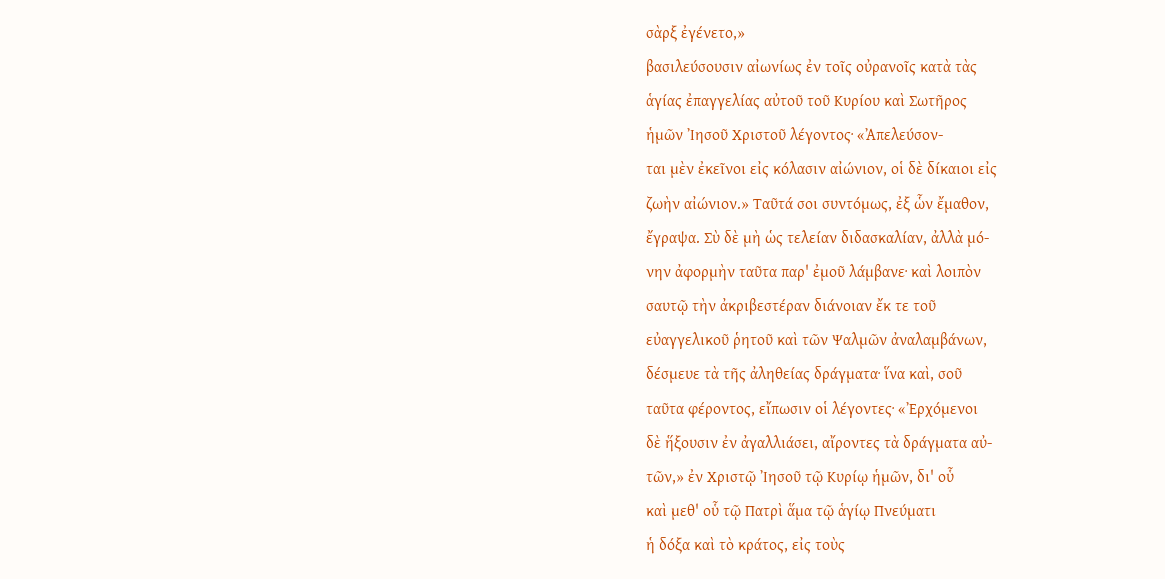σὰρξ ἐγένετο,»
βασιλεύσουσιν αἰωνίως ἐν τοῖς οὐρανοῖς κατὰ τὰς
ἁγίας ἐπαγγελίας αὐτοῦ τοῦ Κυρίου καὶ Σωτῆρος
ἡμῶν Ἰησοῦ Χριστοῦ λέγοντος· «Ἀπελεύσον-
ται μὲν ἐκεῖνοι εἰς κόλασιν αἰώνιον, οἱ δὲ δίκαιοι εἰς
ζωὴν αἰώνιον.» Ταῦτά σοι συντόμως, ἐξ ὧν ἔμαθον,
ἔγραψα. Σὺ δὲ μὴ ὡς τελείαν διδασκαλίαν, ἀλλὰ μό-
νην ἀφορμὴν ταῦτα παρ' ἐμοῦ λάμβανε· καὶ λοιπὸν
σαυτῷ τὴν ἀκριβεστέραν διάνοιαν ἔκ τε τοῦ
εὐαγγελικοῦ ῥητοῦ καὶ τῶν Ψαλμῶν ἀναλαμβάνων,
δέσμευε τὰ τῆς ἀληθείας δράγματα· ἵνα καὶ, σοῦ
ταῦτα φέροντος, εἴπωσιν οἱ λέγοντες· «Ἐρχόμενοι
δὲ ἥξουσιν ἐν ἀγαλλιάσει, αἴροντες τὰ δράγματα αὐ-
τῶν,» ἐν Χριστῷ Ἰησοῦ τῷ Κυρίῳ ἡμῶν, δι' οὗ
καὶ μεθ' οὗ τῷ Πατρὶ ἅμα τῷ ἁγίῳ Πνεύματι
ἡ δόξα καὶ τὸ κράτος, εἰς τοὺς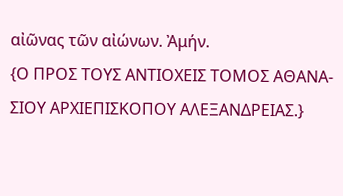αἰῶνας τῶν αἰώνων. Ἀμήν.
{Ο ΠΡΟΣ ΤΟΥΣ ΑΝΤΙΟΧΕΙΣ ΤΟΜΟΣ ΑΘΑΝΑ-ΣΙΟΥ ΑΡΧΙΕΠΙΣΚΟΠΟΥ ΑΛΕΞΑΝΔΡΕΙΑΣ.}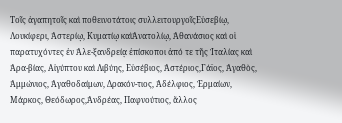Τοῖς ἀγαπητοῖς καὶ ποθεινοτάτοις συλλειτουργοῖςΕὐσεβίῳ, Λουκίφερι, Ἀστερίῳ, Κυματίῳ καὶἈνατολίῳ, Ἀθανάσιος καὶ οἱ παρατυχόντες ἐν Ἀλε-ξανδρείᾳ ἐπίσκοποι ἀπό τε τῆς Ἰταλίας καὶ Ἀρα-βίας, Αἰγύπτου καὶ Λιβύης, Εὐσέβιος, Ἀστέριος,Γάϊος, Ἀγαθὸς, Ἀμμώνιος, Ἀγαθοδαίμων, Δρακόν-τιος, Ἀδέλφιος, Ἑρμαίων, Μάρκος, Θεόδωρος,Ἀνδρέας, Παφνούτιος, ἄλλος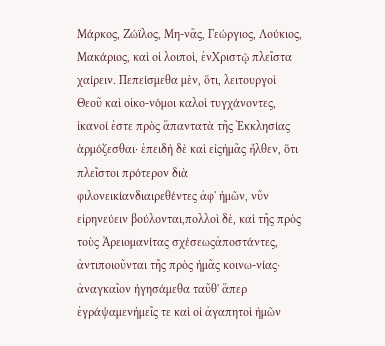Μάρκος, Ζώϊλος, Μη-νᾶς, Γεώργιος, Λούκιος, Μακάριος, καὶ οἱ λοιποὶ, ἐνΧριστῷ πλεῖστα χαίρειν. Πεπείσμεθα μὲν, ὅτι, λειτουργοὶ Θεοῦ καὶ οἰκο-νόμοι καλοὶ τυγχάνοντες, ἱκανοί ἐστε πρὸς ἅπαντατὰ τῆς Ἐκκλησίας ἁρμόζεσθαι· ἐπειδὴ δὲ καὶ εἰςἡμᾶς ἦλθεν, ὅτι πλεῖστοι πρότερον διὰ φιλονεικίανδιαιρεθέντες ἀφ' ἡμῶν, νῦν εἰρηνεύειν βούλονται,πολλοὶ δὲ, καὶ τῆς πρὸς τοὺς Ἀρειομανίτας σχέσεωςἀποστάντες, ἀντιποιοῦνται τῆς πρὸς ἡμᾶς κοινω-νίας· ἀναγκαῖον ἡγησάμεθα ταῦθ' ἅπερ ἐγράψαμενἡμεῖς τε καὶ οἱ ἀγαπητοὶ ἡμῶν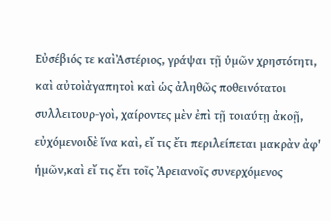Εὐσέβιός τε καὶἈστέριος, γράψαι τῇ ὑμῶν χρηστότητι, καὶ αὐτοὶἀγαπητοὶ καὶ ὡς ἀληθῶς ποθεινότατοι συλλειτουρ-γοὶ, χαίροντες μὲν ἐπὶ τῇ τοιαύτῃ ἀκοῇ, εὐχόμενοιδὲ ἵνα καὶ, εἴ τις ἔτι περιλείπεται μακρὰν ἀφ' ἡμῶν,καὶ εἴ τις ἔτι τοῖς Ἀρειανοῖς συνερχόμενος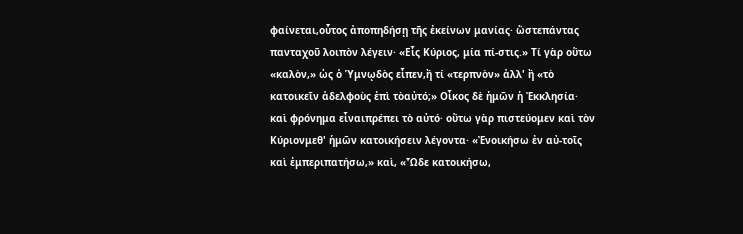φαίνεται,οὗτος ἀποπηδήσῃ τῆς ἐκείνων μανίας· ὥστεπάντας πανταχοῦ λοιπὸν λέγειν· «Εἷς Κύριος, μία πί-στις.» Τί γὰρ οὕτω «καλὸν,» ὡς ὁ Ὑμνῳδὸς εἶπεν,ἢ τί «τερπνὸν» ἀλλ' ἢ «τὸ κατοικεῖν ἀδελφοὺς ἐπὶ τὸαὐτό;» Οἶκος δὲ ἡμῶν ἡ Ἐκκλησία· καὶ φρόνημα εἶναιπρέπει τὸ αὐτό· οὕτω γὰρ πιστεύομεν καὶ τὸν Κύριονμεθ' ἡμῶν κατοικήσειν λέγοντα· «Ἐνοικήσω ἐν αὐ-τοῖς καὶ ἐμπεριπατήσω,» καὶ, «Ὧδε κατοικήσω,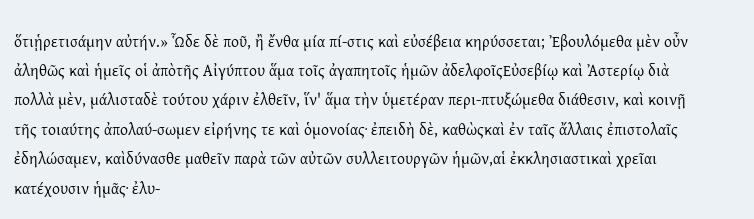ὅτιᾑρετισάμην αὐτήν.» Ὧδε δὲ ποῦ, ἢ ἔνθα μία πί-στις καὶ εὐσέβεια κηρύσσεται; Ἐβουλόμεθα μὲν οὖν ἀληθῶς καὶ ἡμεῖς οἱ ἀπὸτῆς Αἰγύπτου ἅμα τοῖς ἀγαπητοῖς ἡμῶν ἀδελφοῖςΕὐσεβίῳ καὶ Ἀστερίῳ διὰ πολλὰ μὲν, μάλισταδὲ τούτου χάριν ἐλθεῖν, ἵν' ἅμα τὴν ὑμετέραν περι-πτυξώμεθα διάθεσιν, καὶ κοινῇ τῆς τοιαύτης ἀπολαύ-σωμεν εἰρήνης τε καὶ ὁμονοίας· ἐπειδὴ δὲ, καθὼςκαὶ ἐν ταῖς ἄλλαις ἐπιστολαῖς ἐδηλώσαμεν, καὶδύνασθε μαθεῖν παρὰ τῶν αὐτῶν συλλειτουργῶν ἡμῶν,αἱ ἐκκλησιαστικαὶ χρεῖαι κατέχουσιν ἡμᾶς· ἐλυ-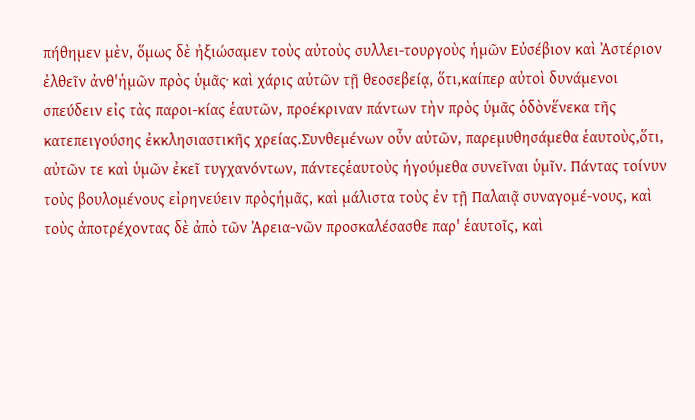πήθημεν μὲν, ὅμως δὲ ἠξιώσαμεν τοὺς αὐτοὺς συλλει-τουργοὺς ἡμῶν Εὐσέβιον καὶ Ἀστέριον ἐλθεῖν ἀνθ'ἡμῶν πρὸς ὑμᾶς· καὶ χάρις αὐτῶν τῇ θεοσεβείᾳ, ὅτι,καίπερ αὐτοὶ δυνάμενοι σπεύδειν εἰς τὰς παροι-κίας ἑαυτῶν, προέκριναν πάντων τὴν πρὸς ὑμᾶς ὁδὸνἕνεκα τῆς κατεπειγούσης ἐκκλησιαστικῆς χρείας.Συνθεμένων οὖν αὐτῶν, παρεμυθησάμεθα ἑαυτοὺς,ὅτι, αὐτῶν τε καὶ ὑμῶν ἐκεῖ τυγχανόντων, πάντεςἑαυτοὺς ἡγούμεθα συνεῖναι ὑμῖν. Πάντας τοίνυν τοὺς βουλομένους εἰρηνεύειν πρὸςἡμᾶς, καὶ μάλιστα τοὺς ἐν τῇ Παλαιᾷ συναγομέ-νους, καὶ τοὺς ἀποτρέχοντας δὲ ἀπὸ τῶν Ἀρεια-νῶν προσκαλέσασθε παρ' ἑαυτοῖς, καὶ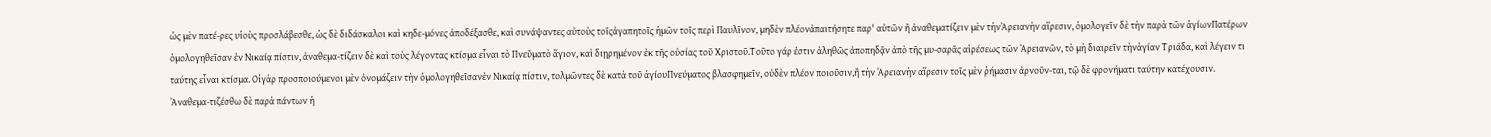ὡς μὲν πατέ-ρες υἱοὺς προσλάβεσθε, ὡς δὲ διδάσκαλοι καὶ κηδε-μόνες ἀποδέξασθε, καὶ συνάψαντες αὐτοὺς τοῖςἀγαπητοῖς ἡμῶν τοῖς περὶ Παυλῖνον, μηδὲν πλέονἀπαιτήσητε παρ' αὐτῶν ἢ ἀναθεματίζειν μὲν τὴνἈρειανὴν αἵρεσιν, ὁμολογεῖν δὲ τὴν παρὰ τῶν ἁγίωνΠατέρων ὁμολογηθεῖσαν ἐν Νικαίᾳ πίστιν, ἀναθεμα-τίζειν δὲ καὶ τοὺς λέγοντας κτίσμα εἶναι τὸ Πνεῦματὸ ἅγιον, καὶ διῃρημένον ἐκ τῆς οὐσίας τοῦ Χριστοῦ.Τοῦτο γάρ ἐστιν ἀληθῶς ἀποπηδᾷν ἀπὸ τῆς μυ-σαρᾶς αἱρέσεως τῶν Ἀρειανῶν, τὸ μὴ διαιρεῖν τὴνἁγίαν Τριάδα, καὶ λέγειν τι ταύτης εἶναι κτίσμα. Οἱγὰρ προσποιούμενοι μὲν ὀνομάζειν τὴν ὁμολογηθεῖσανἐν Νικαίᾳ πίστιν, τολμῶντες δὲ κατὰ τοῦ ἁγίουΠνεύματος βλασφημεῖν, οὐδὲν πλέον ποιοῦσιν,ἢ τὴν Ἀρειανὴν αἵρεσιν τοῖς μὲν ῥήμασιν ἀρνοῦν-ται, τῷ δὲ φρονήματι ταύτην κατέχουσιν. Ἀναθεμα-τιζέσθω δὲ παρὰ πάντων ἡ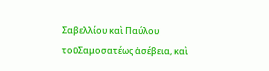Σαβελλίου καὶ Παύλου τοῦΣαμοσατέως ἀσέβεια, καὶ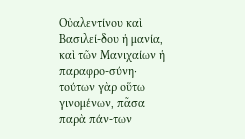Οὐαλεντίνου καὶ Βασιλεί-δου ἡ μανία, καὶ τῶν Μανιχαίων ἡ παραφρο-σύνη· τούτων γὰρ οὕτω γινομένων, πᾶσα παρὰ πάν-των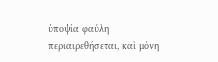ὑποψία φαύλη περιαιρεθήσεται, καὶ μόνη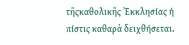τῆςκαθολικῆς Ἐκκλησίας ἡ πίστις καθαρὰ δειχθήσεται.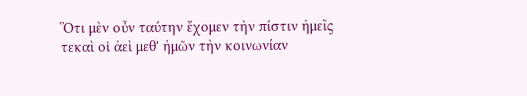Ὅτι μὲν οὖν ταύτην ἔχομεν τὴν πίστιν ἡμεῖς τεκαὶ οἱ ἀεὶ μεθ' ἡμῶν τὴν κοινωνίαν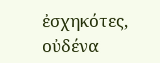ἐσχηκότες, οὐδένα